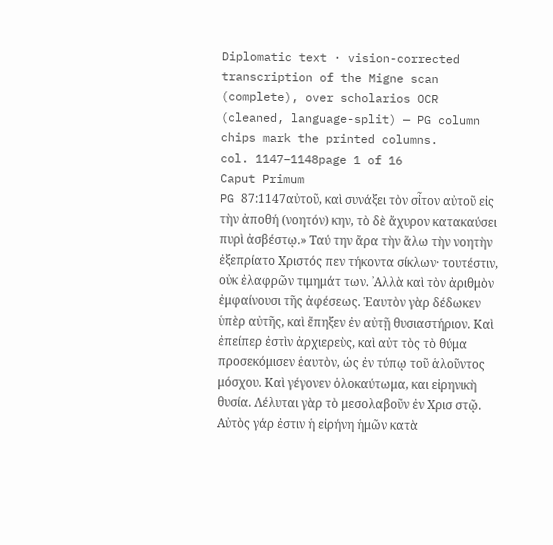Diplomatic text · vision-corrected transcription of the Migne scan (complete), over scholarios OCR (cleaned, language-split) — PG column chips mark the printed columns.
col. 1147–1148page 1 of 16
Caput Primum
PG 87:1147αὐτοῦ, καὶ συνάξει τὸν σἶτον αὐτοῦ εἰς τὴν ἀποθή (νοητόν) κην, τὸ δὲ ἄχυρον κατακαύσει πυρὶ ἀσβέστῳ.» Ταύ την ἄρα τὴν ἅλω τὴν νοητὴν ἐξεπρίατο Χριστός πεν τήκοντα σίκλων· τουτέστιν, οὐκ ἐλαφρῶν τιμημάτ των. ᾿Αλλὰ καὶ τὸν ἀριθμὸν ἐμφαίνουσι τῆς ἀφέσεως. Ἑαυτὸν γὰρ δέδωκεν ὑπὲρ αὐτῆς, καὶ ἔπηξεν ἐν αὐτῇ θυσιαστήριον. Καὶ ἐπείπερ ἐστὶν ἀρχιερεὺς, καὶ αὐτ τὸς τὸ θύμα προσεκόμισεν ἑαυτὸν, ὡς ἐν τύπῳ τοῦ ἁλοῦντος μόσχου. Καὶ γέγονεν ὁλοκαύτωμα, και εἰρηνικὴ θυσία. Λέλυται γὰρ τὸ μεσολαβοῦν ἐν Χρισ στῷ. Αὐτὸς γάρ ἐστιν ἡ εἰρήνη ἡμῶν κατὰ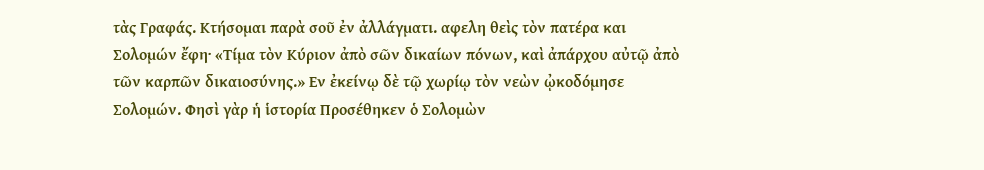τὰς Γραφάς. Κτήσομαι παρὰ σοῦ ἐν ἀλλάγματι. αφελη θεὶς τὸν πατέρα και Σολομών ἔφη· «Τίμα τὸν Κύριον ἀπὸ σῶν δικαίων πόνων, καὶ ἀπάρχου αὐτῷ ἀπὸ τῶν καρπῶν δικαιοσύνης.» Εν ἐκείνῳ δὲ τῷ χωρίῳ τὸν νεὼν ᾠκοδόμησε Σολομών. Φησὶ γὰρ ἡ ἱστορία Προσέθηκεν ὁ Σολομὼν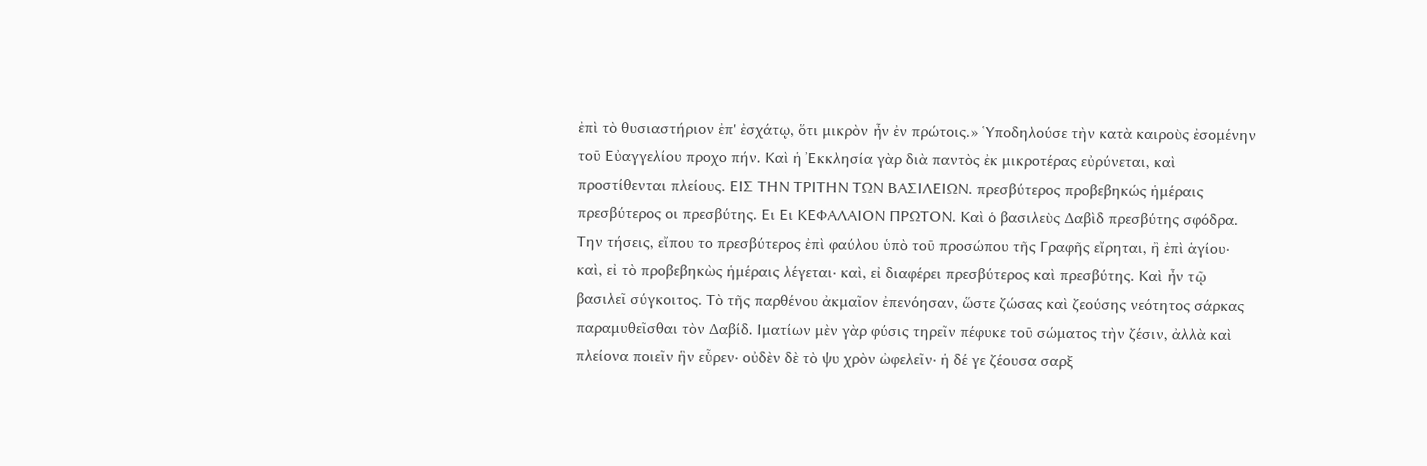ἐπὶ τὸ θυσιαστήριον ἐπ' ἐσχάτῳ, ὅτι μικρὸν ἦν ἐν πρώτοις.» Ὑποδηλούσε τὴν κατὰ καιροὺς ἐσομένην τοῦ Εὐαγγελίου προχο πήν. Καὶ ἡ Ἐκκλησία γὰρ διὰ παντὸς ἐκ μικροτέρας εὐρύνεται, καὶ προστίθενται πλείους. ΕΙΣ ΤΗΝ ΤΡΙΤΗΝ ΤΩΝ ΒΑΣΙΛΕΙΩΝ. πρεσβύτερος προβεβηκώς ἡμέραις πρεσβύτερος οι πρεσβύτης. Ει Ει ΚΕΦΑΛΑΙΟΝ ΠΡΩΤΟΝ. Καὶ ὁ βασιλεὺς Δαβὶδ πρεσβύτης σφόδρα. Την τήσεις, εἴπου το πρεσβύτερος ἐπὶ φαύλου ὑπὸ τοῦ προσώπου τῆς Γραφῆς εἴρηται, ἢ ἐπὶ ἁγίου· καὶ, εἰ τὸ προβεβηκὼς ἡμέραις λέγεται· καὶ, εἰ διαφέρει πρεσβύτερος καὶ πρεσβύτης. Καὶ ἦν τῷ βασιλεῖ σύγκοιτος. Τὸ τῆς παρθένου ἀκμαῖον ἐπενόησαν, ὥστε ζώσας καὶ ζεούσης νεότητος σάρκας παραμυθεῖσθαι τὸν Δαβίδ. Ιματίων μὲν γὰρ φύσις τηρεῖν πέφυκε τοῦ σώματος τὴν ζέσιν, ἀλλὰ καὶ πλείονα ποιεῖν ἣν εὗρεν· οὐδὲν δὲ τὸ ψυ χρὸν ὠφελεῖν· ἡ δέ γε ζέουσα σαρξ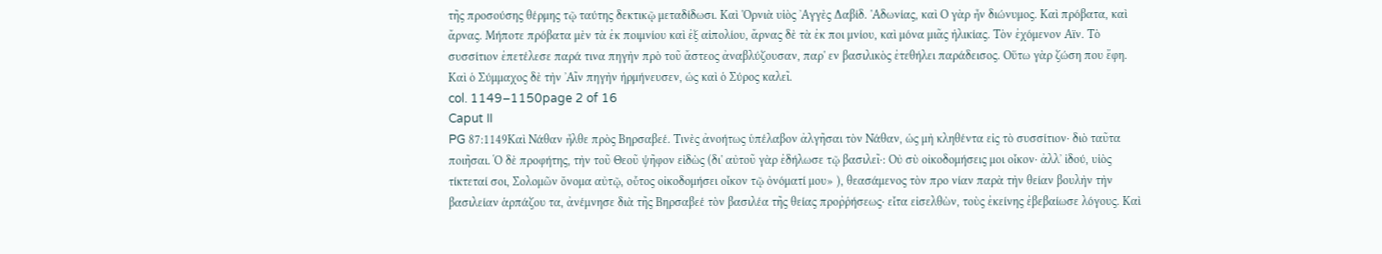τῆς προσούσης θέρμης τῷ ταύτης δεκτικῷ μεταδίδωσι. Καὶ 'Ορνιὰ υἱὸς ᾿Αγγὲς Δαβίδ. 'Αδωνίας, καὶ Ο γὰρ ἦν διώνυμος. Καὶ πρόβατα, καὶ ἄρνας. Μήποτε πρόβατα μὲν τὰ ἐκ ποιμνίου καὶ ἐξ αἰπολίου, ἄρνας δὲ τὰ ἐκ ποι μνίου, καὶ μόνα μιᾶς ἡλικίας. Τὸν ἐχόμενον Αϊν. Τὸ συσσίτιον ἐπετέλεσε παρά τινα πηγὴν πρὸ τοῦ ἄστεος ἀναβλύζουσαν, παρ' εν βασιλικὸς ἐτεθήλει παράδεισος. Οὕτω γὰρ ζώση που ἔφη. Καὶ ὁ Σύμμαχος δὲ τὴν ᾿Αῖν πηγὴν ἡρμήνευσεν, ὡς καὶ ὁ Σύρος καλεῖ.
col. 1149–1150page 2 of 16
Caput II
PG 87:1149Καὶ Νάθαν ἦλθε πρὸς Βηρσαβεέ. Τινὲς ἀνοήτως ὑπέλαβον ἀλγῆσαι τὸν Νάθαν, ὡς μὴ κληθέντα εἰς τὸ συσσίτιον· διὸ ταῦτα ποιῆσαι. Ὁ δὲ προφήτης, τὴν τοῦ Θεοῦ ψῆφον εἰδὼς (δι' αὐτοῦ γὰρ ἐδήλωσε τῷ βασιλεῖ·: Οὐ σὺ οἰκοδομήσεις μοι οἶκον· ἀλλ᾿ ἰδού, υἱὸς τίκτεταί σοι, Σολομῶν ὄνομα αὐτῷ, οὗτος οἰκοδομήσει οἶκον τῷ ὀνόματί μου» ), θεασάμενος τὸν προ νίαν παρὰ τὴν θείαν βουλὴν τὴν βασιλείαν ἁρπάζου τα, ἀνέμνησε διὰ τῆς Βηρσαβεέ τὸν βασιλέα τῆς θείας προῤῥήσεως· εἶτα εἰσελθὼν, τοὺς ἐκείνης ἐβεβαίωσε λόγους. Καὶ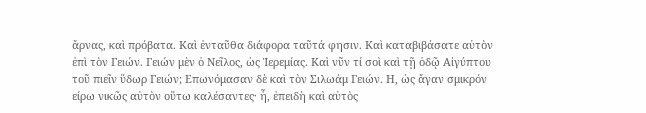ἄρνας, καὶ πρόβατα. Καὶ ἐνταῦθα διάφορα ταῦτά φησιν. Καὶ καταβιβάσατε αὐτὸν ἐπὶ τὸν Γειών. Γειών μὲν ὁ Νεῖλος, ὡς Ἱερεμίας. Καὶ νῦν τί σοὶ καὶ τῇ ὁδῷ Αἰγύπτου τοῦ πιεῖν ὕδωρ Γειών; Επωνόμασαν δὲ καὶ τὸν Σιλωάμ Γειών. Η, ὡς ἄγαν σμικρόν είρω νικῶς αὐτὸν οὕτω καλέσαντες· ἦ, ἐπειδὴ καὶ αὐτὸς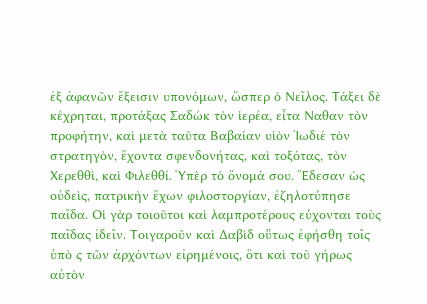ἐξ ἀφανῶν ἔξεισιν υπονόμων, ὥσπερ ὁ Νεῖλος. Τάξει δὲ κέχρηται, προτάξας Σαδώκ τὸν ἱερέα, εἶτα Ναθαν τὸν προφήτην, καὶ μετὰ ταῦτα Βαβαίαν υἱὸν Ἰωδιέ τὸν στρατηγὸν, ἔχοντα σφενδονήτας, καὶ τοξότας, τὸν Χερεθθὶ, καὶ Φιλεθθί. Ὑπὲρ τὸ ὄνομά σου. Ἔδεσαν ὡς οὐδεὶς, πατρικὴν ἔχων φιλοστοργίαν, ἐζηλοτύπησε παῖδα. Οἱ γὰρ τοιοῦτοι καὶ λαμπροτέρους εύχονται τοὺς παῖδας ἰδεῖν. Τοιγαροῦν καὶ Δαβὶδ οὕτως ἐφήσθη τοῖς ὑπὸ ς τῶν ἀρχόντων εἰρημένοις, ὅτι καὶ τοῦ γήρως αὐτὸν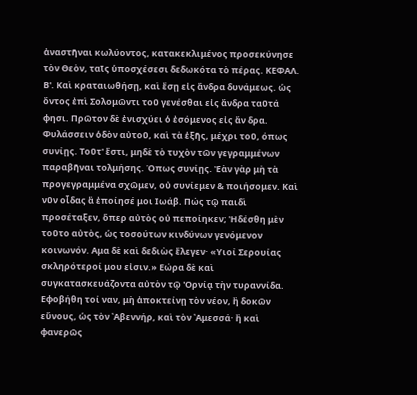ἀναστῆναι κωλύοντος, κατακεκλιμένος προσεκύνησε τὸν Θεὸν, ταῖς ὑποσχέσεσι δεδωκότα τὸ πέρας. ΚΕΦΑΛ. Β'. Καὶ κραταιωθήσῃ, καὶ ἔσῃ εἰς ἄνδρα δυνάμεως. ὡς ὄντος ἐπὶ Σολομῶντι τοῦ γενέσθαι εἰς ἄνδρα ταῦτά φησι. Πρῶτον δὲ ἐνισχύει ὁ ἐσόμενος εἰς ἄν δρα. Φυλάσσειν ὁδὸν αὐτοῦ, καὶ τὰ ἑξῆς, μέχρι τοῦ, όπως συνίῃς. Τοῦτ' ἔστι, μηδὲ τὸ τυχὸν τῶν γεγραμμένων παραβῆναι τολμήσης. Όπως συνίῃς. Ἐὰν γὰρ μὴ τὰ προγεγραμμένα σχῶμεν, οὐ συνίεμεν & ποιήσομεν. Καὶ νῦν οἶδας ἃ ἐποίησέ μοι Ιωάβ. Πώς τῷ παιδὶ προσέταξεν, ὅπερ αὐτὸς οὐ πεποίηκεν; Ἠδέσθη μὲν τοῦτο αὐτὸς, ὡς τοσούτων κινδύνων γενόμενον κοινωνόν. Αμα δὲ καὶ δεδιὼς ἔλεγεν· «Υιοί Σερουίας σκληρότεροί μου εἰσιν.» Εώρα δὲ καὶ συγκατασκευάζοντα αὐτὸν τῷ 'Ορνίᾳ τὴν τυραννίδα. Εφοβήθη τοί ναν, μὴ ἀποκτείνῃ τὸν νέον, ἢ δοκῶν εὔνους, ὡς τὸν ᾿Αβεννήρ, καὶ τὸν ᾿Αμεσσά· ἢ καὶ φανερῶς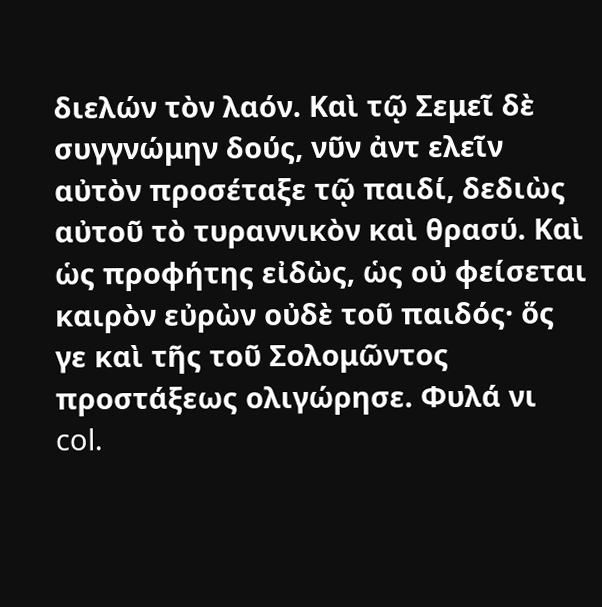διελών τὸν λαόν. Καὶ τῷ Σεμεῖ δὲ συγγνώμην δούς, νῦν ἀντ ελεῖν αὐτὸν προσέταξε τῷ παιδί, δεδιὼς αὐτοῦ τὸ τυραννικὸν καὶ θρασύ. Καὶ ὡς προφήτης εἰδὼς, ὡς οὐ φείσεται καιρὸν εὐρὼν οὐδὲ τοῦ παιδός· ὅς γε καὶ τῆς τοῦ Σολομῶντος προστάξεως ολιγώρησε. Φυλά νι
col.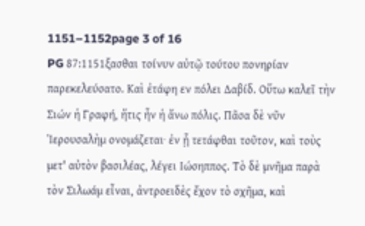1151–1152page 3 of 16
PG 87:1151ξασθαι τοίνυν αὐτῷ τούτου πονηρίαν παρεκελεύσατο. Καὶ ἐτάφη εν πόλει Δαβίδ. Οὕτω καλεῖ τὴν Σιών ἡ Γραφή, ἥτις ἦν ἡ ἄνω πόλις. Πᾶσα δὲ νῦν Ἱερουσαλὴμ ονομάζεται· ἐν ᾗ τετάφθαι τοῦτον, καὶ τοὺς μετ' αὐτὸν βασιλέας, λέγει Ιώσηππος. Τὸ δὲ μνῆμα παρὰ τὸν Σιλωάμ εἶναι, ἀντροειδὲς ἔχον τὸ σχῆμα, καὶ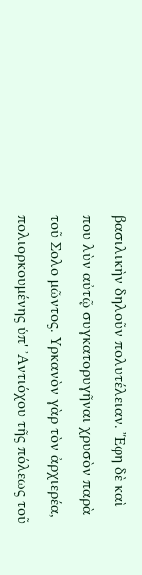βασιλικὴν δηλοῦν πολυτέλειαν. Ἔφη δὲ καὶ που λὺν αὐτῷ συγκατορυγῆναι χρυσὸν παρὰ τοῦ Σολο μῶντος. Υρκανὸν γὰρ τὸν ἀρχιερέα, πολιορκουμένης ὑπ' ᾿Αντιόχου τῆς πόλεως τοῦ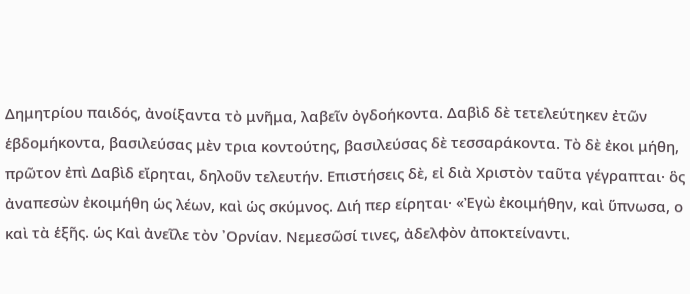Δημητρίου παιδός, ἀνοίξαντα τὸ μνῆμα, λαβεῖν ὀγδοήκοντα. Δαβὶδ δὲ τετελεύτηκεν ἐτῶν ἑβδομήκοντα, βασιλεύσας μὲν τρια κοντούτης, βασιλεύσας δὲ τεσσαράκοντα. Τὸ δὲ ἐκοι μήθη, πρῶτον ἐπὶ Δαβὶδ εἴρηται, δηλοῦν τελευτήν. Επιστήσεις δὲ, εἰ διὰ Χριστὸν ταῦτα γέγραπται· ὃς ἀναπεσὼν ἐκοιμήθη ὡς λέων, καὶ ὡς σκύμνος. Διή περ είρηται· «Ἐγὼ ἐκοιμήθην, καὶ ὕπνωσα, ο καὶ τὰ ἑξῆς. ὡς Καὶ ἀνεῖλε τὸν ᾿Ορνίαν. Νεμεσῶσί τινες, ἀδελφὸν ἀποκτείναντι.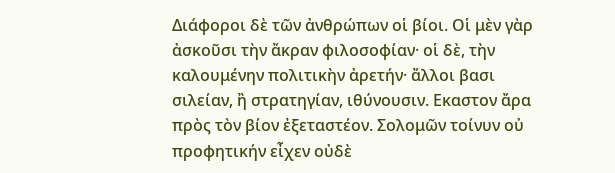Διάφοροι δὲ τῶν ἀνθρώπων οἱ βίοι. Οἱ μὲν γὰρ ἀσκοῦσι τὴν ἄκραν φιλοσοφίαν· οἱ δὲ, τὴν καλουμένην πολιτικὴν ἀρετήν· ἄλλοι βασι σιλείαν, ἢ στρατηγίαν, ιθύνουσιν. Εκαστον ἄρα πρὸς τὸν βίον ἐξεταστέον. Σολομῶν τοίνυν οὐ προφητικήν εἶχεν οὐδὲ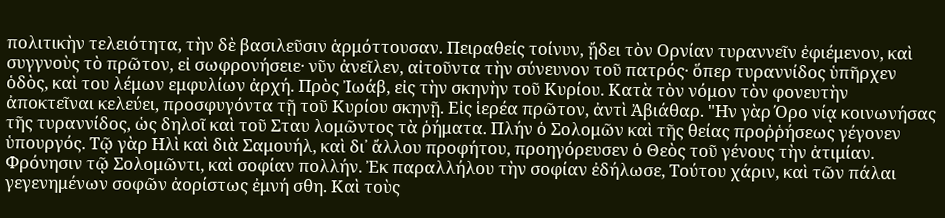πολιτικὴν τελειότητα, τὴν δὲ βασιλεῦσιν ἁρμόττουσαν. Πειραθείς τοίνυν, ᾔδει τὸν Ορνίαν τυραννεῖν ἐφιέμενον, καὶ συγγνοὺς τὸ πρῶτον, εἰ σωφρονήσειε· νῦν ἀνεῖλεν, αἰτοῦντα τὴν σύνευνον τοῦ πατρός· ὅπερ τυραννίδος ὑπῆρχεν ὁδὸς, καὶ του λέμων εμφυλίων ἀρχή. Πρὸς Ἰωάβ, εἰς τὴν σκηνὴν τοῦ Κυρίου. Κατὰ τὸν νόμον τὸν φονευτὴν ἀποκτεῖναι κελεύει, προσφυγόντα τῇ τοῦ Κυρίου σκηνῇ. Εἰς ἱερέα πρῶτον, ἀντὶ Ἀβιάθαρ. "Ην γὰρ Όρο νίᾳ κοινωνήσας τῆς τυραννίδος, ὡς δηλοῖ καὶ τοῦ Σταυ λομῶντος τὰ ῥήματα. Πλήν ὁ Σολομῶν καὶ τῆς θείας προῤῥήσεως γέγονεν ὑπουργός. Τῷ γὰρ Ηλὶ καὶ διὰ Σαμουήλ, καὶ δι᾿ ἄλλου προφήτου, προηγόρευσεν ὁ Θεὸς τοῦ γένους τὴν ἀτιμίαν. Φρόνησιν τῷ Σολομῶντι, καὶ σοφίαν πολλήν. Ἐκ παραλλήλου τὴν σοφίαν ἐδήλωσε, Τούτου χάριν, καὶ τῶν πάλαι γεγενημένων σοφῶν ἀορίστως ἐμνή σθη. Καὶ τοὺς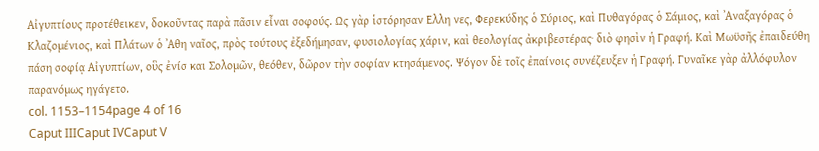Αἰγυπτίους προτέθεικεν, δοκοῦντας παρὰ πᾶσιν εἶναι σοφούς. Ως γὰρ ἱστόρησαν Ελλη νες, Φερεκύδης ὁ Σύριος, καὶ Πυθαγόρας ὁ Σάμιος, καὶ ᾿Αναξαγόρας ὁ Κλαζομένιος, καὶ Πλάτων ὁ ᾿Αθη ναῖος, πρὸς τούτους ἐξεδήμησαν, φυσιολογίας χάριν, καὶ θεολογίας ἀκριβεστέρας· διὸ φησὶν ἡ Γραφή. Καὶ Μωϋσῆς ἐπαιδεύθη πάση σοφίᾳ Αἰγυπτίων, οὓς ἐνίσ και Σολομῶν, θεόθεν, δῶρον τὴν σοφίαν κτησάμενος. Ψόγον δὲ τοῖς ἐπαίνοις συνέζευξεν ἡ Γραφή. Γυναῖκε γὰρ ἀλλόφυλον παρανόμως ηγάγετο.
col. 1153–1154page 4 of 16
Caput IIICaput IVCaput V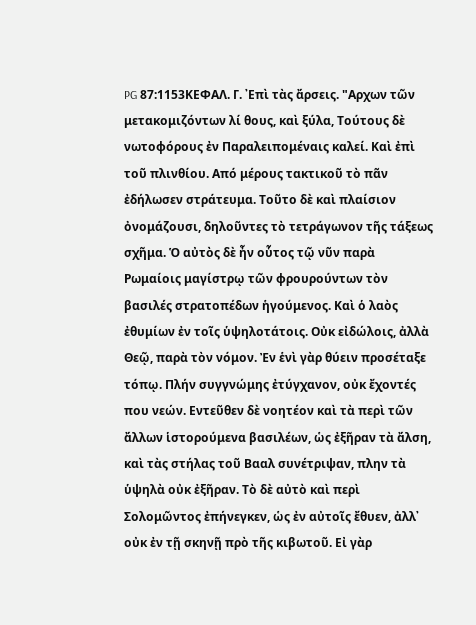PG 87:1153ΚΕΦΑΛ. Γ. ᾿Επὶ τὰς ἄρσεις. "Αρχων τῶν μετακομιζόντων λί θους, καὶ ξύλα, Τούτους δὲ νωτοφόρους ἐν Παραλειπομέναις καλεί. Καὶ ἐπὶ τοῦ πλινθίου. Από μέρους τακτικοῦ τὸ πᾶν ἐδήλωσεν στράτευμα. Τοῦτο δὲ καὶ πλαίσιον ὀνομάζουσι, δηλοῦντες τὸ τετράγωνον τῆς τάξεως σχῆμα. Ὁ αὐτὸς δὲ ἦν οὗτος τῷ νῦν παρὰ Ρωμαίοις μαγίστρῳ τῶν φρουρούντων τὸν βασιλές στρατοπέδων ἡγούμενος. Καὶ ὁ λαὸς ἐθυμίων ἐν τοῖς ὑψηλοτάτοις. Οὐκ εἰδώλοις, ἀλλὰ Θεῷ, παρὰ τὸν νόμον. Ἐν ἑνὶ γὰρ θύειν προσέταξε τόπῳ. Πλήν συγγνώμης ἐτύγχανον, οὐκ ἔχοντές που νεών. Εντεῦθεν δὲ νοητέον καὶ τὰ περὶ τῶν ἄλλων ἱστορούμενα βασιλέων, ὡς ἐξῆραν τὰ ἄλση, καὶ τὰς στήλας τοῦ Βααλ συνέτριψαν, πλην τὰ ὑψηλὰ οὐκ ἐξῆραν. Τὸ δὲ αὐτὸ καὶ περὶ Σολομῶντος ἐπήνεγκεν, ὡς ἐν αὐτοῖς ἔθυεν, ἀλλ᾽ οὐκ ἐν τῇ σκηνῇ πρὸ τῆς κιβωτοῦ. Εἰ γὰρ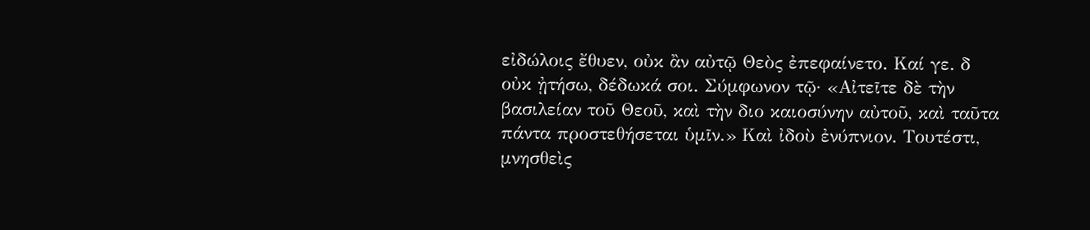εἰδώλοις ἔθυεν, οὐκ ἂν αὐτῷ Θεὸς ἐπεφαίνετο. Καί γε. δ οὐκ ᾐτήσω, δέδωκά σοι. Σύμφωνον τῷ· «Αἰτεῖτε δὲ τὴν βασιλείαν τοῦ Θεοῦ, καὶ τὴν διο καιοσύνην αὐτοῦ, καὶ ταῦτα πάντα προστεθήσεται ὑμῖν.» Καὶ ἰδοὺ ἐνύπνιον. Τουτέστι, μνησθεὶς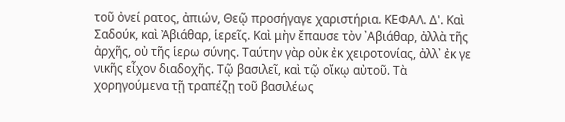τοῦ ὀνεί ρατος, ἀπιών, Θεῷ προσήγαγε χαριστήρια. ΚΕΦΑΛ. Δ'. Καὶ Σαδούκ, καὶ Ἀβιάθαρ, ἱερεῖς. Καὶ μὴν ἔπαυσε τὸν ᾿Αβιάθαρ, ἀλλὰ τῆς ἀρχῆς, οὐ τῆς ἱερω σύνης. Ταύτην γὰρ οὐκ ἐκ χειροτονίας, ἀλλ᾽ ἐκ γε νικῆς εἶχον διαδοχῆς. Τῷ βασιλεῖ, καὶ τῷ οἴκῳ αὐτοῦ. Τὰ χορηγούμενα τῇ τραπέζῃ τοῦ βασιλέως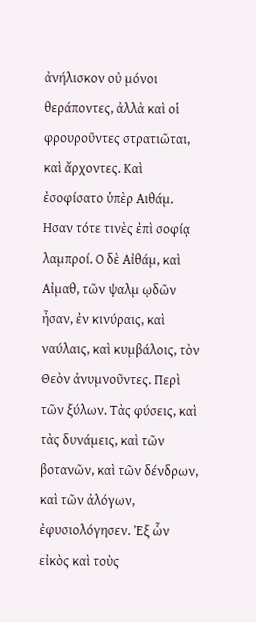ἀνήλισκον οὐ μόνοι θεράποντες, ἀλλὰ καὶ οἱ φρουροῦντες στρατιῶται, καὶ ἄρχοντες. Καὶ ἐσοφίσατο ὑπὲρ Αιθάμ. Ησαν τότε τινὲς ἐπὶ σοφίᾳ λαμπροί. Ο δὲ Αἰθάμ, καὶ Αἰμαθ, τῶν ψαλμ ῳδῶν ἦσαν, ἐν κινύραις, καὶ ναύλαις, καὶ κυμβάλοις, τὸν Θεὸν ἀνυμνοῦντες. Περὶ τῶν ξύλων. Τὰς φύσεις, καὶ τὰς δυνάμεις, καὶ τῶν βοτανῶν, καὶ τῶν δένδρων, καὶ τῶν ἀλόγων, ἐφυσιολόγησεν. Ἐξ ὧν εἰκὸς καὶ τοὺς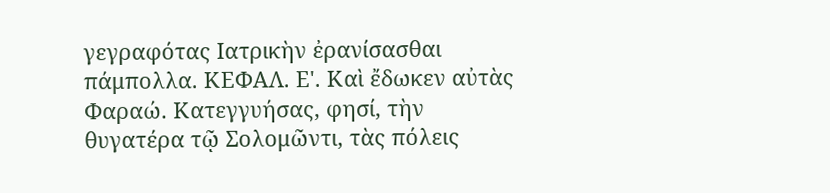γεγραφότας Ιατρικὴν ἐρανίσασθαι πάμπολλα. ΚΕΦΑΛ. Ε'. Καὶ ἔδωκεν αὐτὰς Φαραώ. Κατεγγυήσας, φησί, τὴν θυγατέρα τῷ Σολομῶντι, τὰς πόλεις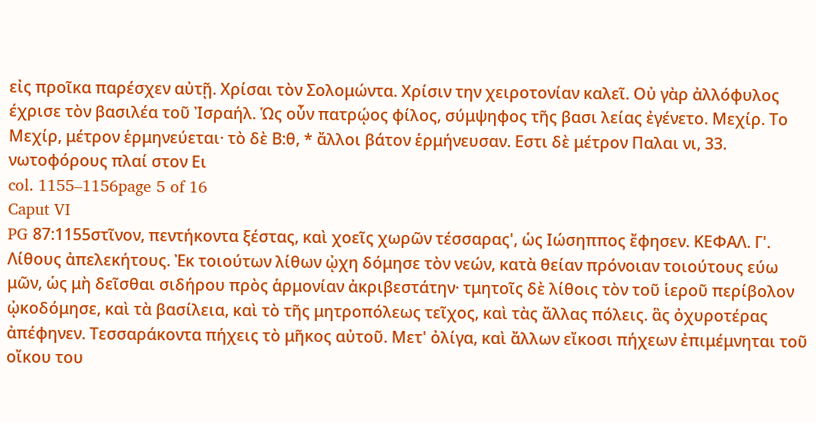εἰς προῖκα παρέσχεν αὐτῇ. Χρίσαι τὸν Σολομώντα. Χρίσιν την χειροτονίαν καλεῖ. Οὐ γὰρ ἀλλόφυλος έχρισε τὸν βασιλέα τοῦ Ἰσραήλ. Ὡς οὖν πατρῴος φίλος, σύμψηφος τῆς βασι λείας ἐγένετο. Μεχίρ. Το Μεχίρ, μέτρον ἑρμηνεύεται· τὸ δὲ Β:θ, * ἄλλοι βάτον ἑρμήνευσαν. Εστι δὲ μέτρον Παλαι νι, 33. νωτοφόρους πλαί στον Ει
col. 1155–1156page 5 of 16
Caput VI
PG 87:1155στῖνον, πεντήκοντα ξέστας, καὶ χοεῖς χωρῶν τέσσαρας', ὡς Ιώσηππος ἔφησεν. ΚΕΦΑΛ. Γ'. Λίθους ἀπελεκήτους. Ἐκ τοιούτων λίθων ᾠχη δόμησε τὸν νεών, κατὰ θείαν πρόνοιαν τοιούτους εύω μῶν, ὡς μὴ δεῖσθαι σιδήρου πρὸς ἁρμονίαν ἀκριβεστάτην· τμητοῖς δὲ λίθοις τὸν τοῦ ἱεροῦ περίβολον ᾠκοδόμησε, καὶ τὰ βασίλεια, καὶ τὸ τῆς μητροπόλεως τεῖχος, καὶ τὰς ἄλλας πόλεις. ἃς ὀχυροτέρας ἀπέφηνεν. Τεσσαράκοντα πήχεις τὸ μῆκος αὐτοῦ. Μετ' ὀλίγα, καὶ ἄλλων εἴκοσι πήχεων ἐπιμέμνηται τοῦ οἴκου του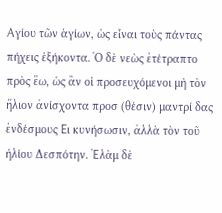Αγίου τῶν ἁγίων, ὡς εἶναι τοὺς πάντας πήχεις ἑξήκοντα. Ὁ δὲ νεὼς ἐτέτραπτο πρὸς ἕω, ὡς ἂν οἱ προσευχόμενοι μὴ τὸν ἥλιον ἀνίσχοντα προσ (θέσιν) μαντρί δας ἐνδέσμους Ει κυνήσωσιν, ἀλλὰ τὸν τοῦ ἡλίου Δεσπότην. Ἐλὰμ δὲ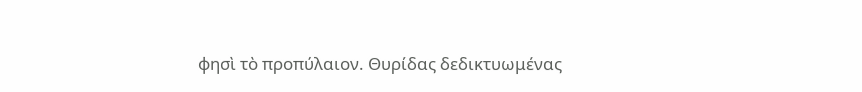φησὶ τὸ προπύλαιον. Θυρίδας δεδικτυωμένας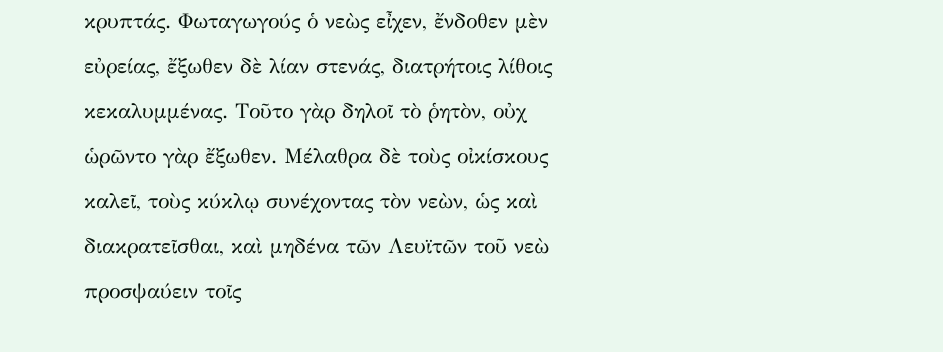κρυπτάς. Φωταγωγούς ὁ νεὼς εἶχεν, ἔνδοθεν μὲν εὐρείας, ἔξωθεν δὲ λίαν στενάς, διατρήτοις λίθοις κεκαλυμμένας. Τοῦτο γὰρ δηλοῖ τὸ ῥητὸν, οὐχ ὡρῶντο γὰρ ἔξωθεν. Μέλαθρα δὲ τοὺς οἰκίσκους καλεῖ, τοὺς κύκλῳ συνέχοντας τὸν νεὼν, ὡς καὶ διακρατεῖσθαι, καὶ μηδένα τῶν Λευϊτῶν τοῦ νεὼ προσψαύειν τοῖς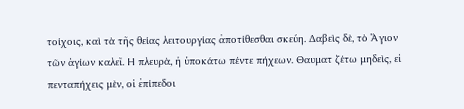τοίχοις, καὶ τὰ τῆς θείας λειτουργίας ἀποτίθεσθαι σκεύη. Δαβεὶς δὲ, τὸ Ἅγιον τῶν ἁγίων καλεῖ. Η πλευρὰ, ἡ ὑποκάτω πέντε πήχεων. Θαυματ ζέτω μηδεὶς, εἰ πενταπήχεις μὲν, οἱ ἐπίπεδοι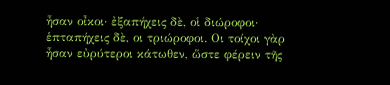ἦσαν οἶκοι· ἐξαπήχεις δὲ, οἱ διώροφοι· ἑπταπήχεις δὲ, οι τριώροφοι. Οι τοίχοι γὰρ ἦσαν εὐρύτεροι κάτωθεν, ὥστε φέρειν τῆς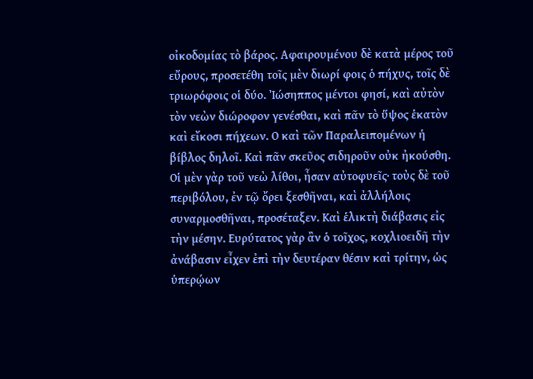οἰκοδομίας τὸ βάρος. Αφαιρουμένου δὲ κατὰ μέρος τοῦ εὔρους, προσετέθη τοῖς μὲν διωρί φοις ὁ πήχυς, τοῖς δὲ τριωρόφοις οἱ δύο. Ἰώσηππος μέντοι φησί, καὶ αὐτὸν τὸν νεὼν διώροφον γενέσθαι, καὶ πᾶν τὸ ὕψος ἑκατὸν καὶ εἴκοσι πήχεων. Ο καὶ τῶν Παραλειπομένων ἡ βίβλος δηλοῖ. Καὶ πᾶν σκεῦος σιδηροῦν οὐκ ἠκούσθη. Οἱ μὲν γὰρ τοῦ νεὼ λίθοι, ἦσαν αὐτοφυεῖς· τοὺς δὲ τοῦ περιβόλου, ἐν τῷ ὄρει ξεσθῆναι, καὶ ἀλλήλοις συναρμοσθῆναι, προσέταξεν. Καὶ ἑλικτὴ διάβασις εἰς τὴν μέσην. Ευρύτατος γὰρ ἂν ὁ τοῖχος, κοχλιοειδῆ τὴν ἀνάβασιν εἶχεν ἐπὶ τὴν δευτέραν θέσιν καὶ τρίτην, ὡς ὑπερῴων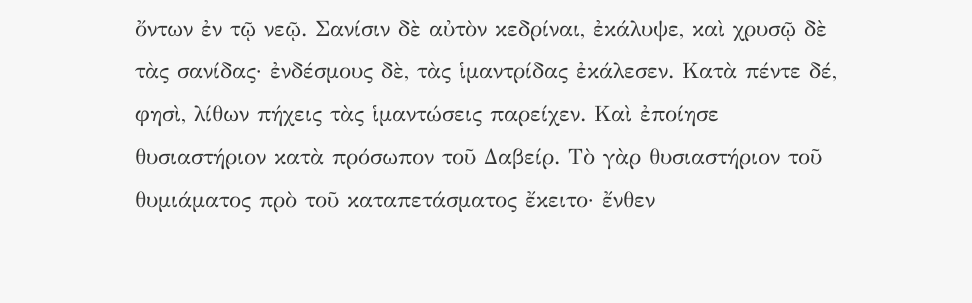ὄντων ἐν τῷ νεῷ. Σανίσιν δὲ αὐτὸν κεδρίναι, ἐκάλυψε, καὶ χρυσῷ δὲ τὰς σανίδας· ἐνδέσμους δὲ, τὰς ἱμαντρίδας ἐκάλεσεν. Κατὰ πέντε δέ, φησὶ, λίθων πήχεις τὰς ἱμαντώσεις παρείχεν. Καὶ ἐποίησε θυσιαστήριον κατὰ πρόσωπον τοῦ Δαβείρ. Τὸ γὰρ θυσιαστήριον τοῦ θυμιάματος πρὸ τοῦ καταπετάσματος ἔκειτο· ἔνθεν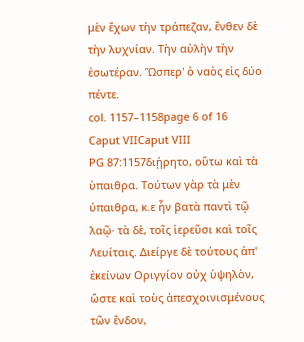μὲν ἔχων τὴν τράπεζαν, ἔνθεν δὲ τὴν λυχνίαν. Τὴν αὐλὴν τὴν ἐσωτέραν. Ὥσπερ' ὁ ναὸς εἰς δύο πέντε.
col. 1157–1158page 6 of 16
Caput VIICaput VIII
PG 87:1157διῄρητο, οὕτω καὶ τὰ ὑπαιθρα. Τούτων γὰρ τὰ μὲν ύπαιθρα, κ.ε ἦν βατὰ παντὶ τῷ λαῷ· τὰ δὲ, τοῖς ἱερεῦσι καὶ τοῖς Λευίταις. Διείργε δὲ τούτους ἀπ' ἐκείνων Οριγγίον οὐχ ὑψηλὸν, ὥστε καὶ τοὺς ἀπεσχοινισμένους τῶν ἔνδον,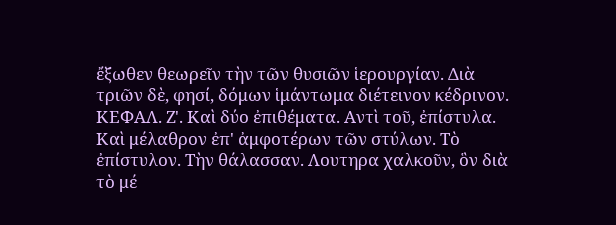ἔξωθεν θεωρεῖν τὴν τῶν θυσιῶν ἱερουργίαν. Διὰ τριῶν δὲ, φησί, δόμων ἱμάντωμα διέτεινον κέδρινον. ΚΕΦΑΛ. Ζ'. Καὶ δύο ἐπιθέματα. Αντὶ τοῦ, ἐπίστυλα. Καὶ μέλαθρον ἐπ' ἀμφοτέρων τῶν στύλων. Τὸ ἐπίστυλον. Τὴν θάλασσαν. Λουτηρα χαλκοῦν, ὃν διὰ τὸ μέ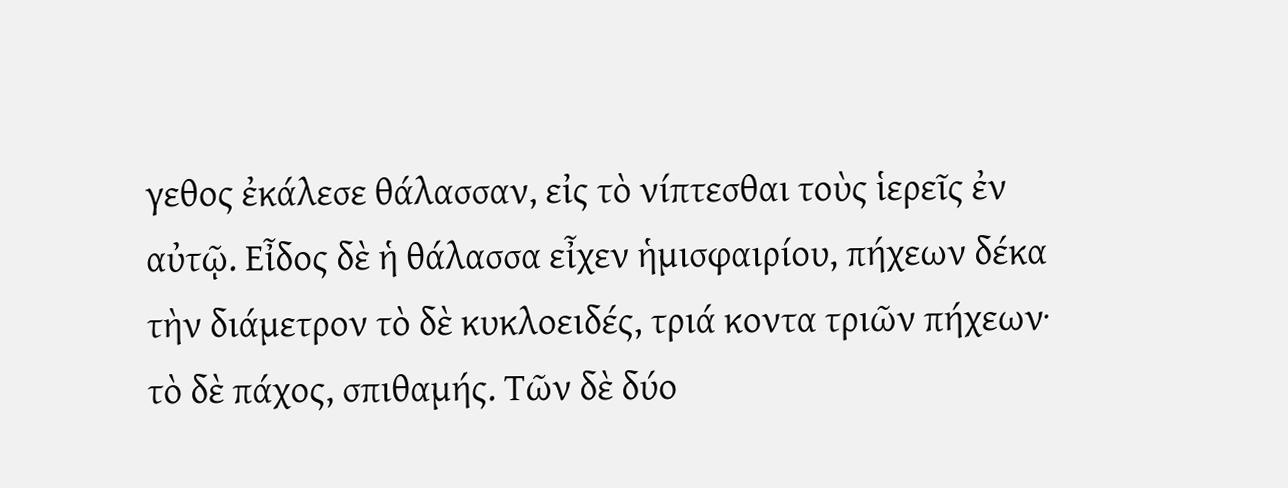γεθος ἐκάλεσε θάλασσαν, εἰς τὸ νίπτεσθαι τοὺς ἱερεῖς ἐν αὐτῷ. Εἶδος δὲ ἡ θάλασσα εἶχεν ἡμισφαιρίου, πήχεων δέκα τὴν διάμετρον τὸ δὲ κυκλοειδές, τριά κοντα τριῶν πήχεων· τὸ δὲ πάχος, σπιθαμής. Τῶν δὲ δύο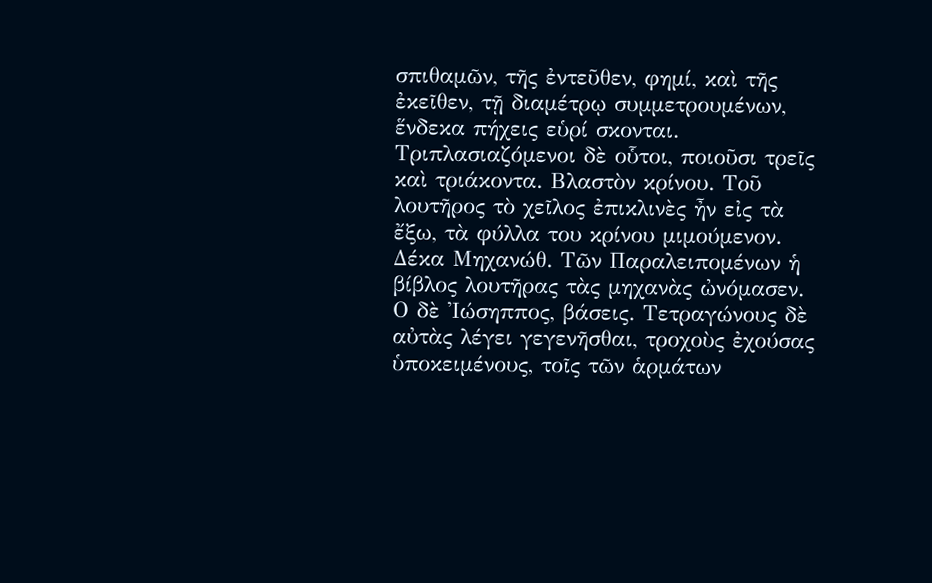σπιθαμῶν, τῆς ἐντεῦθεν, φημί, καὶ τῆς ἐκεῖθεν, τῇ διαμέτρῳ συμμετρουμένων, ἕνδεκα πήχεις εὑρί σκονται. Τριπλασιαζόμενοι δὲ οὗτοι, ποιοῦσι τρεῖς καὶ τριάκοντα. Βλαστὸν κρίνου. Τοῦ λουτῆρος τὸ χεῖλος ἐπικλινὲς ἦν εἰς τὰ ἔξω, τὰ φύλλα του κρίνου μιμούμενον. Δέκα Μηχανώθ. Τῶν Παραλειπομένων ἡ βίβλος λουτῆρας τὰς μηχανὰς ὠνόμασεν. Ο δὲ Ἰώσηππος, βάσεις. Τετραγώνους δὲ αὐτὰς λέγει γεγενῆσθαι, τροχοὺς ἐχούσας ὑποκειμένους, τοῖς τῶν ἁρμάτων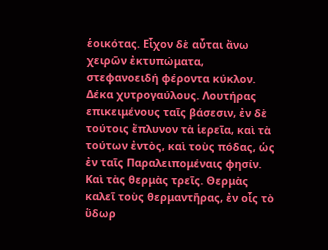ἑοικότας. Εἶχον δὲ αὗται ἄνω χειρῶν ἐκτυπώματα, στεφανοειδή φέροντα κύκλον. Δέκα χυτρογαύλους. Λουτήρας επικειμένους ταῖς βάσεσιν, ἐν δὲ τούτοις ἔπλυνον τὰ ἱερεῖα, καὶ τὰ τούτων ἐντὸς, καὶ τοὺς πόδας, ὡς ἐν ταῖς Παραλειπομέναις φησίν. Καὶ τὰς θερμὰς τρεῖς. Θερμὰς καλεῖ τοὺς θερμαντῆρας, ἐν οἷς τὸ ὕδωρ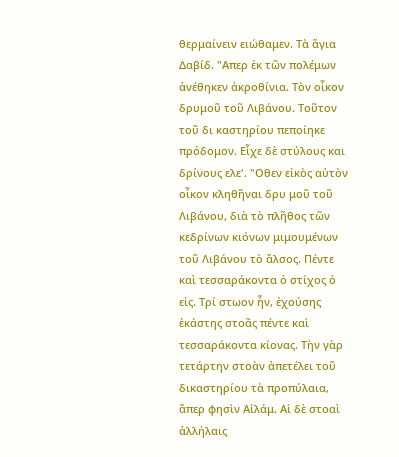θερμαίνειν ειώθαμεν. Τὰ ἅγια Δαβίδ. "Απερ ἐκ τῶν πολέμων ἀνέθηκεν ἀκροθίνια. Τὸν οἶκον δρυμοῦ τοῦ Λιβάνου. Τοῦτον τοῦ δι καστηρίου πεποίηκε πρόδομον. Εἶχε δὲ στύλους και δρίνους ελε'. "Οθεν εἰκὸς αὐτὸν οἶκον κληθῆναι δρυ μοῦ τοῦ Λιβάνου, διὰ τὸ πλῆθος τῶν κεδρίνων κιόνων μιμουμένων τοῦ Λιβάνου τὸ ἄλσος. Πέντε καὶ τεσσαράκοντα ὁ στίχος ὁ εἰς. Τρί στωον ἦν, ἐχούσης ἑκάστης στοᾶς πέντε καὶ τεσσαράκοντα κίονας. Τὴν γὰρ τετάρτην στοὰν ἀπετέλει τοῦ δικαστηρίου τὰ προπύλαια, ἅπερ φησὶν Αἰλάμ. Αἱ δὲ στοαὶ ἀλλήλαις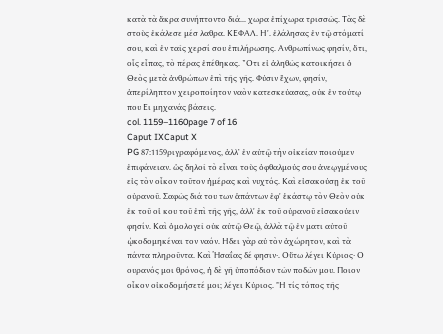κατὰ τὰ ἄκρα συνήπτοντο διά... χωρα ἐπίχωρα τρισσῶς. Τὰς δὲ στοὺς ἐκάλεσε μέσ λαθρα. ΚΕΦΑΛ. Η'. ἐλάλησας ἐν τῷ στόματί σου, καὶ ἐν ταῖς χερσί σου ἐπιλήρωσης. Ανθρωπίνως φησίν, ὅτι, οἷς εἶπας, τὸ πέρας ἐπέθηκας. *Οτι εἰ ἀληθῶς κατοικήσει ὁ Θεὸς μετὰ ἀνθρώπων ἐπὶ τῆς γῆς. Φύσιν ἔχων, φησίν, ἀπερίληπτον χειροποίητον ναὸν κατεσκεύασας, οὐκ ἐν τούτῳ που Ει μηχανάς βάσεις.
col. 1159–1160page 7 of 16
Caput IXCaput X
PG 87:1159ριγραφόμενος, ἀλλ᾽ ἐν αὐτῷ τὴν οἰκείαν ποιούμεν ἐπιφάνειαν. ὡς δηλοῖ τὸ εἶναι τοὺς ὀφθαλμούς σου ἀνεῳγμένους εἰς τὸν οἶκον τοῦτον ἡμέρας καὶ νυχτός. Καὶ εἰσακούσῃ ἐκ τοῦ οὐρανοῦ. Σαφῶς διά του των ἁπάντων ἐφ' ἑκάστῳ τὸν Θεὸν οὐκ ἐκ τοῦ οἱ κου τοῦ ἐπὶ τῆς γῆς, ἀλλ' ἐκ τοῦ οὐρανοῦ εἰσακούειν φησίν. Καὶ ὁμολογεῖ οὐκ αὐτῷ Θεῷ, ἀλλὰ τῷ ἐν ματι αὐτοῦ ᾠκοδομηκέναι τον ναόν. Ηδει γὰρ αὐ τὸν ἀχώρητον, καὶ τὰ πάντα πληροῦντα. Καὶ Ἡσαΐας δέ φησιν·. Οὕτω λέγει Κύριος· Ο ουρανός μοι θρόνος, ἡ δὲ γῆ ὑποπόδιον τῶν ποδῶν μου. Ποιον οἶκον οἰκοδομήσετέ μοι; λέγει Κύριος. "Η τίς τόπος τῆς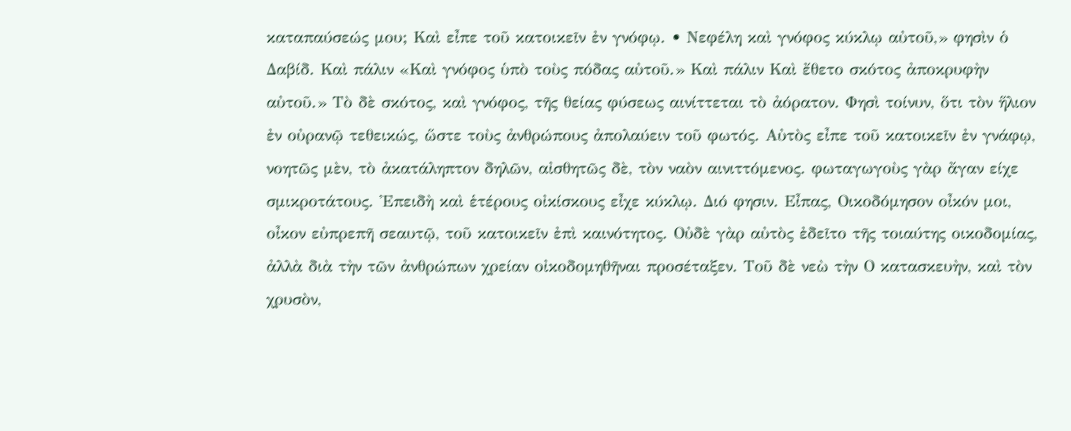καταπαύσεώς μου; Καὶ εἶπε τοῦ κατοικεῖν ἐν γνόφῳ. • Νεφέλη καὶ γνόφος κύκλῳ αὐτοῦ,» φησὶν ὁ Δαβίδ. Καὶ πάλιν «Καὶ γνόφος ὑπὸ τοὺς πόδας αὐτοῦ.» Καὶ πάλιν Καὶ ἔθετο σκότος ἀποκρυφὴν αὐτοῦ.» Τὸ δὲ σκότος, καὶ γνόφος, τῆς θείας φύσεως αινίττεται τὸ ἀόρατον. Φησὶ τοίνυν, ὅτι τὸν ἥλιον ἐν οὐρανῷ τεθεικώς, ὥστε τοὺς ἀνθρώπους ἀπολαύειν τοῦ φωτός. Αὐτὸς εἶπε τοῦ κατοικεῖν ἐν γνάφῳ, νοητῶς μὲν, τὸ ἀκατάληπτον δηλῶν, αἰσθητῶς δὲ, τὸν ναὸν αινιττόμενος. φωταγωγοὺς γὰρ ἄγαν είχε σμικροτάτους. Ἐπειδὴ καὶ ἑτέρους οἰκίσκους εἶχε κύκλῳ. Διό φησιν. Εἶπας, Οικοδόμησον οἶκόν μοι, οἶκον εὐπρεπῆ σεαυτῷ, τοῦ κατοικεῖν ἐπὶ καινότητος. Οὐδὲ γὰρ αὐτὸς ἐδεῖτο τῆς τοιαύτης οικοδομίας, ἀλλὰ διὰ τὴν τῶν ἀνθρώπων χρείαν οἰκοδομηθῆναι προσέταξεν. Τοῦ δὲ νεὼ τὴν Ο κατασκευὴν, καὶ τὸν χρυσὸν,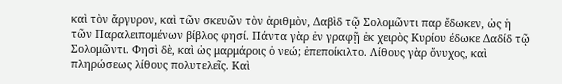καὶ τὸν ἄργυρον, καὶ τῶν σκευῶν τὸν ἀριθμὸν, Δαβὶδ τῷ Σολομῶντι παρ ἔδωκεν, ὡς ἡ τῶν Παραλειπομένων βίβλος φησί. Πάντα γὰρ ἐν γραφῇ ἐκ χειρὸς Κυρίου έδωκε Δαδίδ τῷ Σολομῶντι. Φησὶ δὲ, καὶ ὡς μαρμάροις ὁ νεώ; ἐπεποίκιλτο. Λίθους γὰρ ὄνυχος, καὶ πληρώσεως λίθους πολυτελεῖς. Καὶ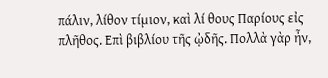πάλιν, λίθον τίμιον, καὶ λί θους Παρίους εἰς πλῆθος. Επὶ βιβλίου τῆς ᾠδῆς. Πολλὰ γὰρ ἦν,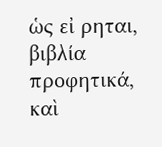ὡς εἰ ρηται, βιβλία προφητικά, καὶ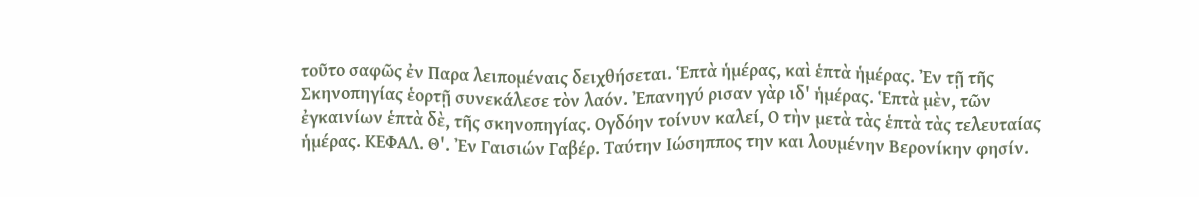τοῦτο σαφῶς ἐν Παρα λειπομέναις δειχθήσεται. Ἑπτὰ ἡμέρας, καὶ ἑπτὰ ἡμέρας. Ἐν τῇ τῆς Σκηνοπηγίας ἑορτῇ συνεκάλεσε τὸν λαόν. Ἐπανηγύ ρισαν γὰρ ιδ' ἡμέρας. Ἑπτὰ μὲν, τῶν ἐγκαινίων ἑπτὰ δὲ, τῆς σκηνοπηγίας. Ογδόην τοίνυν καλεί, Ο τὴν μετὰ τὰς ἑπτὰ τὰς τελευταίας ἡμέρας. ΚΕΦΑΛ. Θ'. Ἐν Γαισιών Γαβέρ. Ταύτην Ιώσηππος την και λουμένην Βερονίκην φησίν.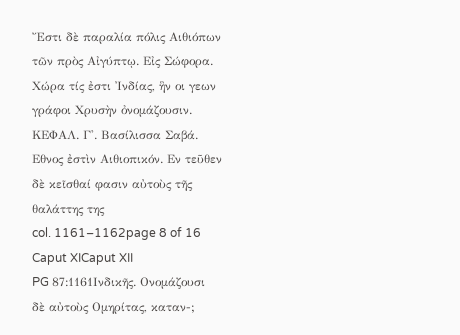Ἔστι δὲ παραλία πόλις Αιθιόπων τῶν πρὸς Αἰγύπτῳ. Εἰς Σώφορα. Χώρα τίς ἐστι Ἰνδίας, ἣν οι γεων γράφοι Χρυσὴν ὀνομάζουσιν. ΚΕΦΑΛ. Γ'. Βασίλισσα Σαβά. Εθνος ἐστὶν Αιθιοπικόν. Εν τεῦθεν δὲ κεῖσθαί φασιν αὐτοὺς τῆς θαλάττης της
col. 1161–1162page 8 of 16
Caput XICaput XII
PG 87:1161Ινδικῆς. Ονομάζουσι δὲ αὐτοὺς Ομηρίτας, καταν-;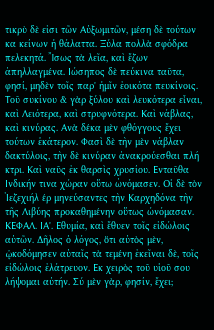τικρὺ δὲ εἰσι τῶν Αὐξωμιτῶν, μέση δὲ τούτων κα κείνων ἡ θάλαττα. Ξύλα πολλὰ σφόδρα πελεκητά. Ἴσως τὰ λεῖα, καὶ ἔζων ἀπηλλαγμένα. Ιώσηπος δὲ πεύκινα ταῦτα, φησί, μηδὲν τοῖς παρ' ἡμῖν ἐοικότα πευκίνοις. Τοῦ συκίνου & γὰρ ξύλου καὶ λευκότερα εἶναι, καὶ Λειότερα, καὶ στρυφνότερα. Καὶ νάβλας, καὶ κινύρας. Ανὰ δέκα μὲν φθόγγους ἔχει τούτων ἑκάτερον. Φασὶ δὲ τὴν μὲν νάβλαν δακτύλοις, τὴν δὲ κινύραν ἀνακρούεσθαι πλή κτρι. Καὶ ναῦς ἐκ θαρσὶς χρυσίου. Ενταῦθα Ινδικήν τινα χώραν οὕτω ὠνόμασεν. Οἱ δὲ τὸν Ἰεζεχιήλ έρ μηνεύσαντες τὴν Καρχηδόνα τὴν τῆς Λιβύης προκαθημένην οὕτως ώνόμασαν. ΚΕΦΑΛ. ΙΑ'. Εθυμία, καὶ ἔθυεν τοῖς εἰδώλοις αὐτῶν. Δῆλος ὁ λόγος, ὅτι αὐτὸς μὲν, ᾠκοδόμησεν αὐταῖς τὰ τεμένη ἐκεῖναι δὲ, τοῖς εἰδώλοις ἐλάτρευον. Εκ χειρὸς τοῦ υἱοῦ σου λήψομαι αὐτήν. Σύ μὲν γὰρ, φησίν, ἔχει;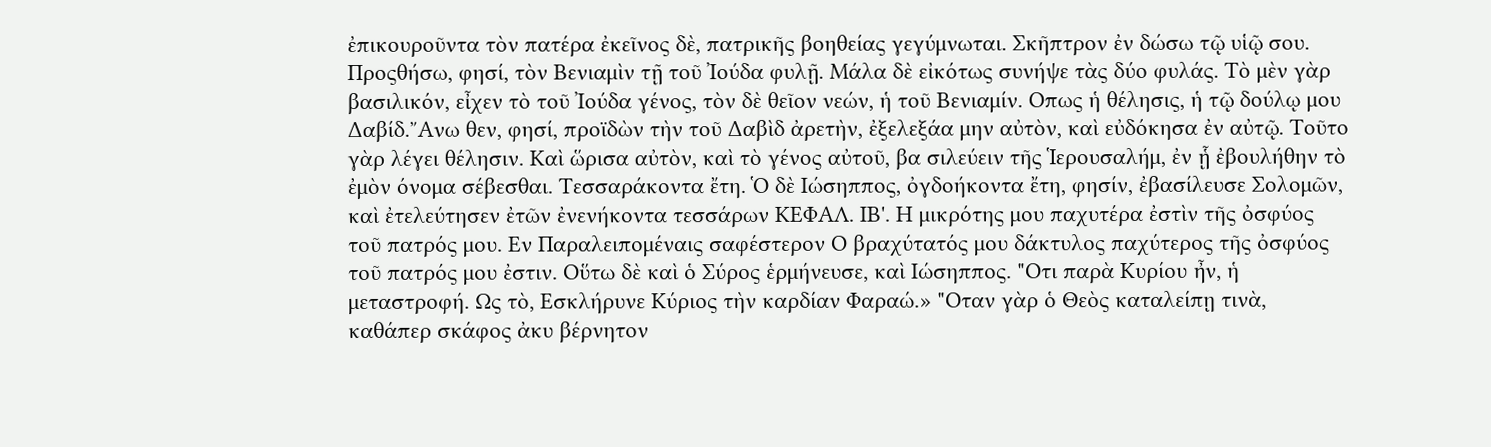ἐπικουροῦντα τὸν πατέρα ἐκεῖνος δὲ, πατρικῆς βοηθείας γεγύμνωται. Σκῆπτρον ἐν δώσω τῷ υἱῷ σου. Προςθήσω, φησί, τὸν Βενιαμὶν τῇ τοῦ Ἰούδα φυλῇ. Μάλα δὲ εἰκότως συνήψε τὰς δύο φυλάς. Τὸ μὲν γὰρ βασιλικόν, εἶχεν τὸ τοῦ Ἰούδα γένος, τὸν δὲ θεῖον νεών, ἡ τοῦ Βενιαμίν. Οπως ἡ θέλησις, ἡ τῷ δούλῳ μου Δαβίδ.῎Ανω θεν, φησί, προϊδὼν τὴν τοῦ Δαβὶδ ἀρετὴν, ἐξελεξάα μην αὐτὸν, καὶ εὐδόκησα ἐν αὐτῷ. Τοῦτο γὰρ λέγει θέλησιν. Καὶ ὥρισα αὐτὸν, καὶ τὸ γένος αὐτοῦ, βα σιλεύειν τῆς Ἱερουσαλήμ, ἐν ᾗ ἐβουλήθην τὸ ἐμὸν όνομα σέβεσθαι. Τεσσαράκοντα ἔτη. Ὁ δὲ Ιώσηππος, ὀγδοήκοντα ἔτη, φησίν, ἐβασίλευσε Σολομῶν, καὶ ἐτελεύτησεν ἐτῶν ἐνενήκοντα τεσσάρων ΚΕΦΑΛ. ΙΒ'. Η μικρότης μου παχυτέρα ἐστὶν τῆς ὀσφύος τοῦ πατρός μου. Εν Παραλειπομέναις σαφέστερον Ο βραχύτατός μου δάκτυλος παχύτερος τῆς ὀσφύος τοῦ πατρός μου ἐστιν. Οὕτω δὲ καὶ ὁ Σύρος ἑρμήνευσε, καὶ Ιώσηππος. "Οτι παρὰ Κυρίου ἦν, ἡ μεταστροφή. Ως τὸ, Εσκλήρυνε Κύριος τὴν καρδίαν Φαραώ.» "Οταν γὰρ ὁ Θεὸς καταλείπῃ τινὰ, καθάπερ σκάφος ἀκυ βέρνητον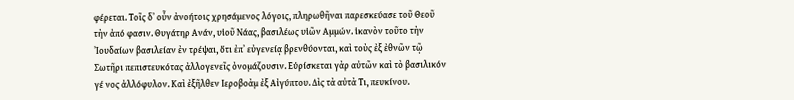φέρεται. Τοῖς δ᾽ οὖν ἀνοήτοις χρησάμενος λόγοις, πληρωθῆναι παρεσκεύασε τοῦ Θεοῦ τὴν ἀπό φασιν. Θυγάτηρ Ανάν, υἱοῦ Νάας, βασιλέως υἱῶν Αμμών. ἱκανὸν τοῦτο τὴν Ἰουδαίων βασιλείαν ἐν τρέψαι, ὅτι ἐπ᾿ εὐγενείᾳ βρενθύονται, καὶ τοὺς ἐξ ἐθνῶν τῷ Σωτῆρι πεπιστευκότας ἀλλογενεῖς ὀνομάζουσιν. Εὑρίσκεται γὰρ αὐτῶν καὶ τὸ βασιλικόν γέ νος ἀλλόφυλον. Καὶ ἐξῆλθεν Ιεροβοὰμ ἐξ Αἰγύπτου. Δὶς τὰ αὐτὰ Τι, πευκίνου.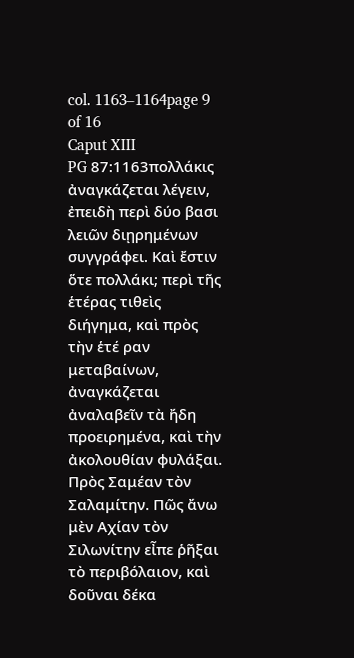col. 1163–1164page 9 of 16
Caput XIII
PG 87:1163πολλάκις ἀναγκάζεται λέγειν, ἐπειδὴ περὶ δύο βασι λειῶν διῃρημένων συγγράφει. Καὶ ἔστιν ὅτε πολλάκι; περὶ τῆς ἑτέρας τιθεὶς διήγημα, καὶ πρὸς τὴν ἑτέ ραν μεταβαίνων, ἀναγκάζεται ἀναλαβεῖν τὰ ἤδη προειρημένα, καὶ τὴν ἀκολουθίαν φυλάξαι. Πρὸς Σαμέαν τὸν Σαλαμίτην. Πῶς ἄνω μὲν Αχίαν τὸν Σιλωνίτην εἶπε ῥῆξαι τὸ περιβόλαιον, καὶ δοῦναι δέκα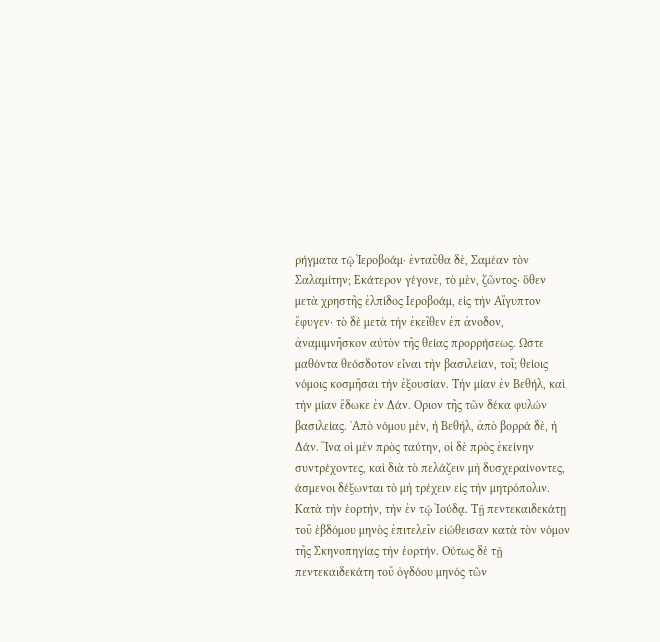ρήγματα τῷ Ἱεροβοάμ· ἐνταῦθα δὲ, Σαμέαν τὸν Σαλαμίτην; Εκάτερον γέγονε, τὸ μὲν, ζῶντος· ὅθεν μετὰ χρηστῆς ἐλπίδος Ιεροβοάμ, εἰς τὴν Αἴγυπτον ἔφυγεν· τὸ δὲ μετὰ τὴν ἐκεῖθεν ἐπ ἀνοδον, ἀναμιμνῆσκον αὐτὸν τῆς θείας προρρήσεως. Ωστε μαθόντα θεόσδοτον εἶναι τὴν βασιλείαν, τοῖ; θείοις νόμοις κοσμῆσαι τὴν ἐξουσίαν. Τὴν μίαν ἐν Βεθήλ, καὶ τὴν μίαν ἔδωκε ἐν Δάν. Οριον τῆς τῶν δέκα φυλών βασιλείας. ᾿Απὸ νόμου μὲν, ἡ Βεθήλ, ἀπὸ βορρά δὲ, ἡ Δάν. Ἵνα οἱ μὲν πρὸς ταύτην, οἱ δὲ πρὸς ἐκείνην συντρέχοντες, καὶ διὰ τὸ πελάζειν μὴ δυσχεραίνοντες, άσμενοι δέξωνται τὸ μὴ τρέχειν εἰς τὴν μητρόπολιν. Κατὰ τὴν ἑορτὴν, τὴν ἐν τῷ Ἰούδᾳ. Τῇ πεντεκαιδεκάτῃ τοῦ ἑβδόμου μηνὸς ἐπιτελεῖν εἰώθεισαν κατὰ τὸν νόμον τῆς Σκηνοπηγίας τὴν ἑορτήν. Ούτως δὲ τῇ πεντεκαιδεκάτη τοῦ ὀγδόου μηνός τῶν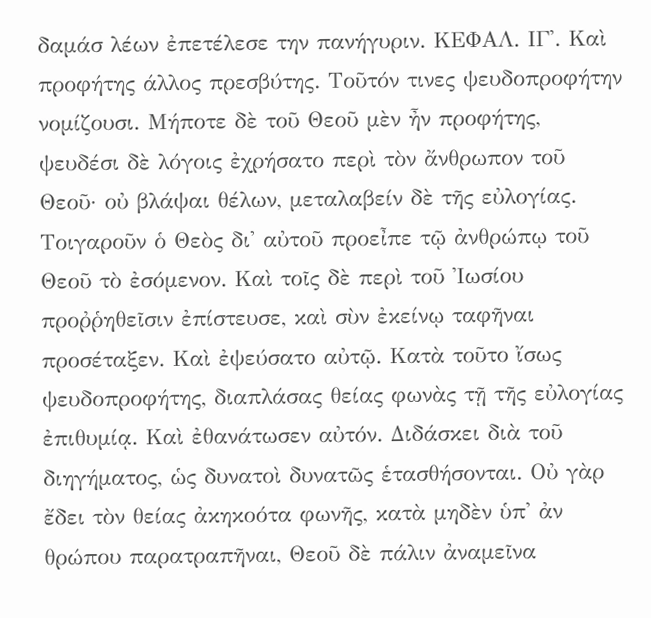δαμάσ λέων ἐπετέλεσε την πανήγυριν. ΚΕΦΑΛ. ΙΓ'. Καὶ προφήτης άλλος πρεσβύτης. Τοῦτόν τινες ψευδοπροφήτην νομίζουσι. Μήποτε δὲ τοῦ Θεοῦ μὲν ἦν προφήτης, ψευδέσι δὲ λόγοις ἐχρήσατο περὶ τὸν ἄνθρωπον τοῦ Θεοῦ· οὐ βλάψαι θέλων, μεταλαβείν δὲ τῆς εὐλογίας. Τοιγαροῦν ὁ Θεὸς δι' αὐτοῦ προεἶπε τῷ ἀνθρώπῳ τοῦ Θεοῦ τὸ ἐσόμενον. Καὶ τοῖς δὲ περὶ τοῦ Ἰωσίου προῤῥηθεῖσιν ἐπίστευσε, καὶ σὺν ἐκείνῳ ταφῆναι προσέταξεν. Καὶ ἐψεύσατο αὐτῷ. Κατὰ τοῦτο ἴσως ψευδοπροφήτης, διαπλάσας θείας φωνὰς τῇ τῆς εὐλογίας ἐπιθυμίᾳ. Καὶ ἐθανάτωσεν αὐτόν. Διδάσκει διὰ τοῦ διηγήματος, ὡς δυνατοὶ δυνατῶς ἑτασθήσονται. Οὐ γὰρ ἔδει τὸν θείας ἀκηκοότα φωνῆς, κατὰ μηδὲν ὑπ' ἀν θρώπου παρατραπῆναι, Θεοῦ δὲ πάλιν ἀναμεῖνα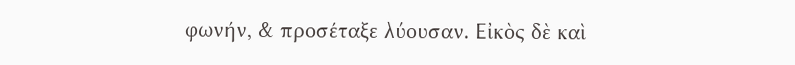φωνήν, & προσέταξε λύουσαν. Εἰκὸς δὲ καὶ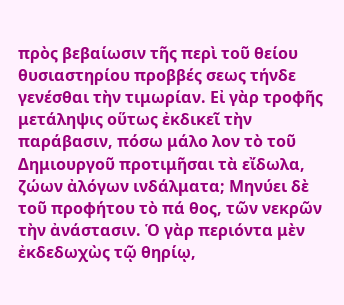πρὸς βεβαίωσιν τῆς περὶ τοῦ θείου θυσιαστηρίου προββές σεως τήνδε γενέσθαι τὴν τιμωρίαν. Εἰ γὰρ τροφῆς μετάληψις οὕτως ἐκδικεῖ τὴν παράβασιν, πόσω μάλο λον τὸ τοῦ Δημιουργοῦ προτιμῆσαι τὰ εἴδωλα, ζώων ἀλόγων ινδάλματα; Μηνύει δὲ τοῦ προφήτου τὸ πά θος, τῶν νεκρῶν τὴν ἀνάστασιν. Ὁ γὰρ περιόντα μὲν ἐκδεδωχὼς τῷ θηρίῳ,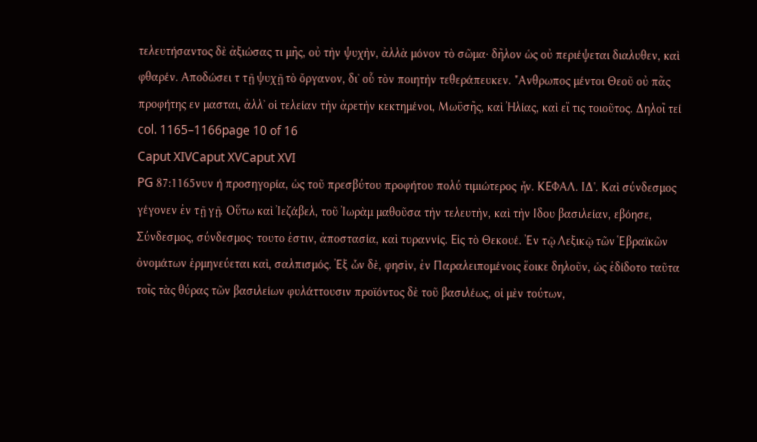τελευτήσαντος δὲ ἀξιώσας τι μῆς, οὐ τὴν ψυχὴν, ἀλλὰ μόνον τὸ σῶμα· δῆλον ὡς οὐ περιέψεται διαλυθεν, καὶ φθαρέν. Αποδώσει τ τῇ ψυχῇ τὸ ὄργανον, δι᾿ οὗ τὸν ποιητὴν τεθεράπευκεν. "Ανθρωπος μέντοι Θεοῦ οὐ πᾶς προφήτης εν μασται, ἀλλ᾽ οἱ τελείαν τὴν ἀρετὴν κεκτημένοι, Μωϋσῆς, καὶ Ἠλίας, καὶ εἴ τις τοιοῦτος. Δηλοῖ τεί
col. 1165–1166page 10 of 16
Caput XIVCaput XVCaput XVI
PG 87:1165νυν ή προσηγορία, ὡς τοῦ πρεσβύτου προφήτου πολύ τιμιώτερος ἦν. ΚΕΦΑΛ. ΙΔ'. Καὶ σύνδεσμος γέγονεν ἐν τῇ γῇ. Οὕτω καὶ Ἰεζάβελ, τοῦ Ἰωρὰμ μαθοῦσα τὴν τελευτὴν, καὶ τὴν Ιδου βασιλείαν, εβόησε, Σύνδεσμος, σύνδεσμος· τουτο ἐστιν, ἀποστασία, καὶ τυραννίς. Εἰς τὸ Θεκουέ. Ἐν τῷ Λεξικῷ τῶν Ἑβραϊκῶν ὀνομάτων ἑρμηνεύεται καὶ, σαλπισμός. Ἐξ ὧν δὲ, φησὶν, ἐν Παραλειπομένοις ἔοικε δηλοῦν, ὡς ἐδίδοτο ταῦτα τοῖς τὰς θύρας τῶν βασιλείων φυλάττουσιν προϊόντος δὲ τοῦ βασιλέως, οἱ μὲν τούτων,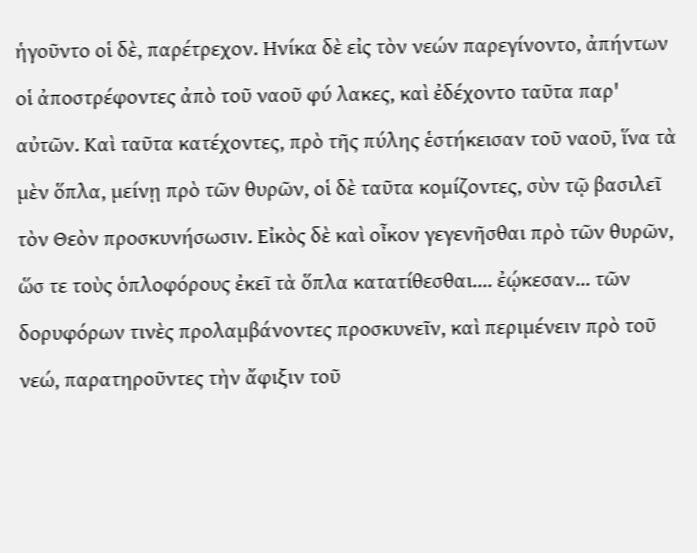ἡγοῦντο οἱ δὲ, παρέτρεχον. Ηνίκα δὲ εἰς τὸν νεών παρεγίνοντο, ἀπήντων οἱ ἀποστρέφοντες ἀπὸ τοῦ ναοῦ φύ λακες, καὶ ἐδέχοντο ταῦτα παρ' αὐτῶν. Καὶ ταῦτα κατέχοντες, πρὸ τῆς πύλης ἑστήκεισαν τοῦ ναοῦ, ἵνα τὰ μὲν ὅπλα, μείνῃ πρὸ τῶν θυρῶν, οἱ δὲ ταῦτα κομίζοντες, σὺν τῷ βασιλεῖ τὸν Θεὸν προσκυνήσωσιν. Εἰκὸς δὲ καὶ οἶκον γεγενῆσθαι πρὸ τῶν θυρῶν, ὥσ τε τοὺς ὁπλοφόρους ἐκεῖ τὰ ὅπλα κατατίθεσθαι.... ἐῴκεσαν... τῶν δορυφόρων τινὲς προλαμβάνοντες προσκυνεῖν, καὶ περιμένειν πρὸ τοῦ νεώ, παρατηροῦντες τὴν ἄφιξιν τοῦ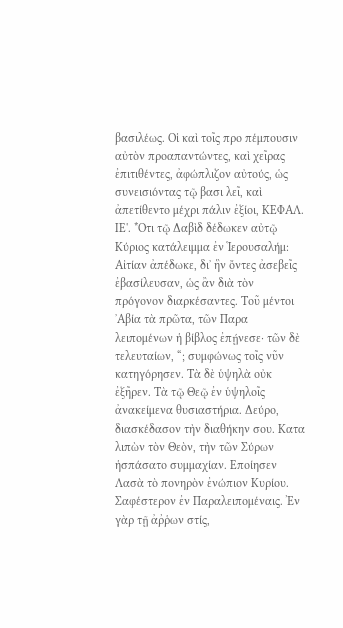βασιλέως. Οἱ καὶ τοῖς προ πέμπουσιν αὐτὸν προαπαντώντες, καὶ χεῖρας ἐπιτιθέντες, ἀφώπλιζον αὐτούς, ὡς συνεισιόντας τῷ βασι λεῖ, καὶ ἀπετίθεντο μέχρι πάλιν ἐξίοι, ΚΕΦΑΛ. ΙΕ'. *Οτι τῷ Δαβὶδ δέδωκεν αὐτῷ Κύριος κατάλειμμα ἐν Ἱερουσαλήμ: Αἰτίαν ἀπέδωκε, δι᾿ ἣν ὄντες ἀσεβεῖς ἐβασίλευσαν, ὡς ἂν διὰ τὸν πρόγονον διαρκέσαντες. Τοῦ μέντοι ᾿Αβία τὰ πρῶτα, τῶν Παρα λειπομένων ἡ βίβλος ἐπῄνεσε· τῶν δὲ τελευταίων, “; συμφώνως τοῖς νῦν κατηγόρησεν. Τὰ δὲ ὑψηλὰ οὐκ ἐξῆρεν. Τὰ τῷ Θεῷ ἐν ὑψηλοῖς ἀνακείμενα θυσιαστήρια. Δεύρο, διασκέδασον τὴν διαθήκην σου. Κατα λιπὼν τὸν Θεὸν, τὴν τῶν Σύρων ἡσπάσατο συμμαχίαν. Εποίησεν Λασὰ τὸ πονηρὸν ἐνώπιον Κυρίου. Σαφέστερον ἐν Παραλειπομέναις. Ἐν γὰρ τῇ ἀῤῥων στίς,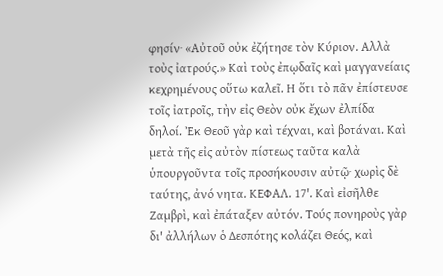φησίν· «Αὐτοῦ οὐκ ἐζήτησε τὸν Κύριον. Αλλὰ τοὺς ἰατρούς.» Καὶ τοὺς ἐπῳδαῖς καὶ μαγγανείαις κεχρημένους οὕτω καλεῖ. Η ὅτι τὸ πᾶν ἐπίστευσε τοῖς ἰατροῖς, τὴν εἰς Θεὸν οὐκ ἔχων ἐλπίδα δηλοί. Ἐκ Θεοῦ γὰρ καὶ τέχναι, καὶ βοτάναι. Καὶ μετὰ τῆς εἰς αὐτὸν πίστεως ταῦτα καλὰ ὑπουργοῦντα τοῖς προσήκουσιν αὐτῷ· χωρὶς δὲ ταύτης, ἀνό νητα. ΚΕΦΑΛ. 17'. Καὶ εἰσῆλθε Ζαμβρὶ, καὶ ἐπάταξεν αὐτόν. Τούς πονηροὺς γὰρ δι' ἀλλήλων ὁ Δεσπότης κολάζει Θεός, καὶ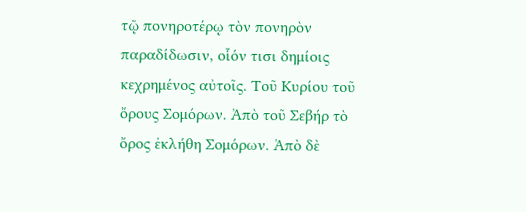τῷ πονηροτέρῳ τὸν πονηρὸν παραδίδωσιν, οἷόν τισι δημίοις κεχρημένος αὐτοῖς. Τοῦ Κυρίου τοῦ ὄρους Σομόρων. Ἀπὸ τοῦ Σεβήρ τὸ ὄρος ἐκλήθη Σομόρων. Ἀπὸ δὲ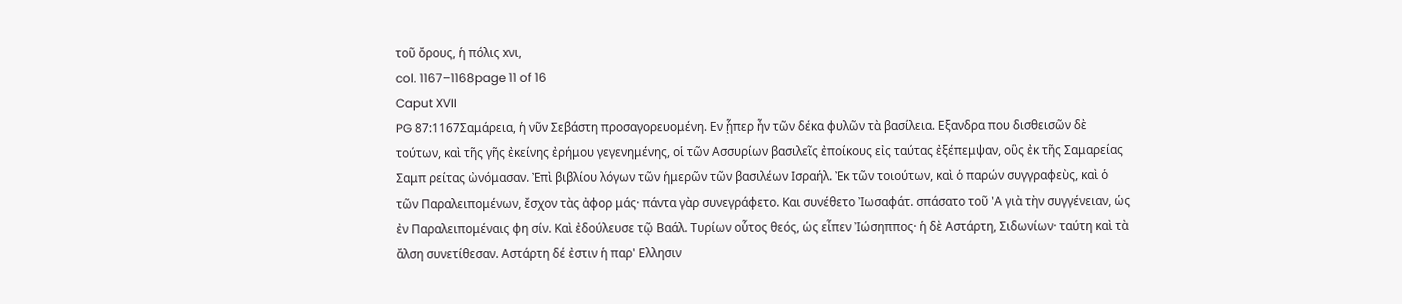τοῦ ὄρους, ἡ πόλις xνι,
col. 1167–1168page 11 of 16
Caput XVII
PG 87:1167Σαμάρεια, ἡ νῦν Σεβάστη προσαγορευομένη. Εν ᾗπερ ἦν τῶν δέκα φυλῶν τὰ βασίλεια. Εξανδρα που δισθεισῶν δὲ τούτων, καὶ τῆς γῆς ἐκείνης ἐρήμου γεγενημένης, οἱ τῶν Ασσυρίων βασιλεῖς ἐποίκους εἰς ταύτας ἐξέπεμψαν, οὓς ἐκ τῆς Σαμαρείας Σαμπ ρείτας ὠνόμασαν. Ἐπὶ βιβλίου λόγων τῶν ἡμερῶν τῶν βασιλέων Ισραήλ. Ἐκ τῶν τοιούτων, καὶ ὁ παρών συγγραφεὺς, καὶ ὁ τῶν Παραλειπομένων, ἔσχον τὰς ἀφορ μάς· πάντα γὰρ συνεγράφετο. Και συνέθετο Ἰωσαφάτ. σπάσατο τοῦ 'Α γιὰ τὴν συγγένειαν, ὡς ἐν Παραλειπομέναις φη σίν. Καὶ ἐδούλευσε τῷ Βαάλ. Τυρίων οὗτος θεός, ὡς εἶπεν Ἰώσηππος· ἡ δὲ Αστάρτη, Σιδωνίων· ταύτη καὶ τὰ ἄλση συνετίθεσαν. Αστάρτη δέ ἐστιν ἡ παρ' Ελλησιν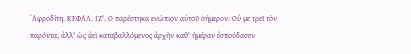᾿Αφροδίτη. ΚΕΦΑΛ. ΙΖ'. Ο παρέστηκα ενώπιον αὐτοῦ σήμερον. Οὐ με τρεῖ τὸν παρόντα, ἀλλ' ὡς ἀεὶ καταβαλλόμενος ἀρχὴν καθ' ἡμέραν ἐσπούδασεν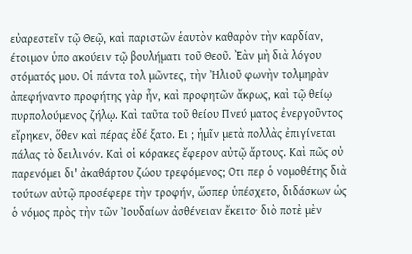εὐαρεστεῖν τῷ Θεῷ, καὶ παριστῶν ἑαυτὸν καθαρὸν τὴν καρδίαν, έτοιμον ὑπο ακούειν τῷ βουλήματι τοῦ Θεοῦ. ᾿Εὰν μὴ διὰ λόγου στόματός μου. Οἱ πάντα τολ μῶντες, τὴν Ἠλιοῦ φωνὴν τολμηρὰν ἀπεφήναντο προφήτης γὰρ ἦν, καὶ προφητῶν ἄκρως, καὶ τῷ θείῳ πυρπολούμενος ζήλῳ. Καὶ ταῦτα τοῦ θείου Πνεύ ματος ἐνεργοῦντος εἴρηκεν, ὅθεν καὶ πέρας ἐδέ ξατο. Ει ; ἡμῖν μετὰ πολλὰς ἐπιγίνεται πάλας τὸ δειλινόν. Καὶ οἱ κόρακες ἔφερον αὐτῷ ἄρτους. Καὶ πῶς οὐ παρενόμει δι' ἀκαθάρτου ζώου τρεφόμενος; Οτι περ ὁ νομοθέτης διὰ τούτων αὐτῷ προσέφερε τὴν τροφήν, ὥσπερ ὑπέσχετο, διδάσκων ὡς ὁ νόμος πρὸς τὴν τῶν Ἰουδαίων ἀσθένειαν ἔκειτο· διὸ ποτὲ μὲν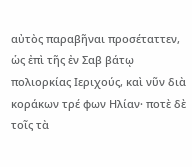αὐτὸς παραβῆναι προσέταττεν, ὡς ἐπὶ τῆς ἐν Σαβ βάτῳ πολιορκίας Ιεριχούς, καὶ νῦν διὰ κοράκων τρέ φων Ηλίαν· ποτὲ δὲ τοῖς τὰ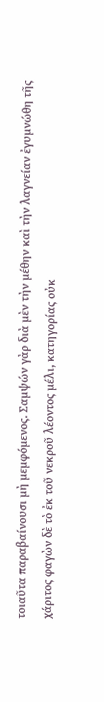τοιαῦτα παραβαίνουσι μὴ μεμφόμενος. Σαμψών γὰρ διὰ μὲν τὴν μέθην καὶ τὴν λαγνείαν ἐγυμνώθη τῆς χάριτος φαγὼν δὲ τὸ ἐκ τοῦ νεκροῦ λέοντος μέλι, κατηγορίας οὐκ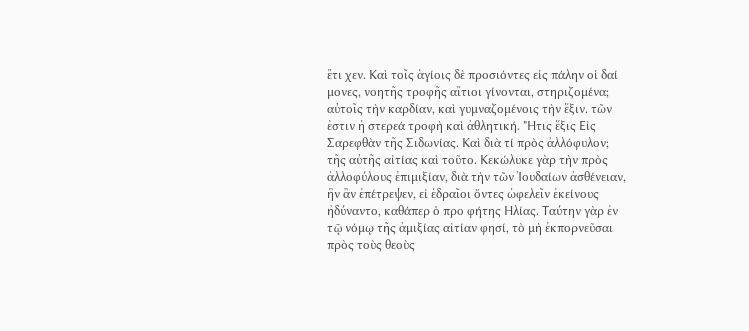ἔτι χεν. Καὶ τοῖς ἁγίοις δὲ προσιόντες εἰς πάλην οἱ δαί μονες, νοητῆς τροφῆς αἴτιοι γίνονται, στηριζομένα; αὐτοῖς τὴν καρδίαν, καὶ γυμναζομένοις τὴν ἕξιν. τῶν ἐστιν ἡ στερεά τροφὴ καὶ ἀθλητική. "Ητις ἕξις Εἰς Σαρεφθὰν τῆς Σιδωνίας. Καὶ διὰ τί πρὸς ἀλλόφυλον; τῆς αὐτῆς αἰτίας καὶ τοῦτο. Κεκώλυκε γὰρ τὴν πρὸς ἀλλοφύλους ἐπιμιξίαν, διὰ τὴν τῶν Ἰουδαίων ἀσθένειαν, ἣν ἂν ἐπέτρεψεν, εἰ ἑδραῖοι ὄντες ὠφελεῖν ἐκείνους ἠδύναντο, καθάπερ ὁ προ φήτης Ηλίας. Ταύτην γὰρ ἐν τῷ νόμῳ τῆς ἀμιξίας αἰτίαν φησί, τὸ μὴ ἐκπορνεῦσαι πρὸς τοὺς θεοὺς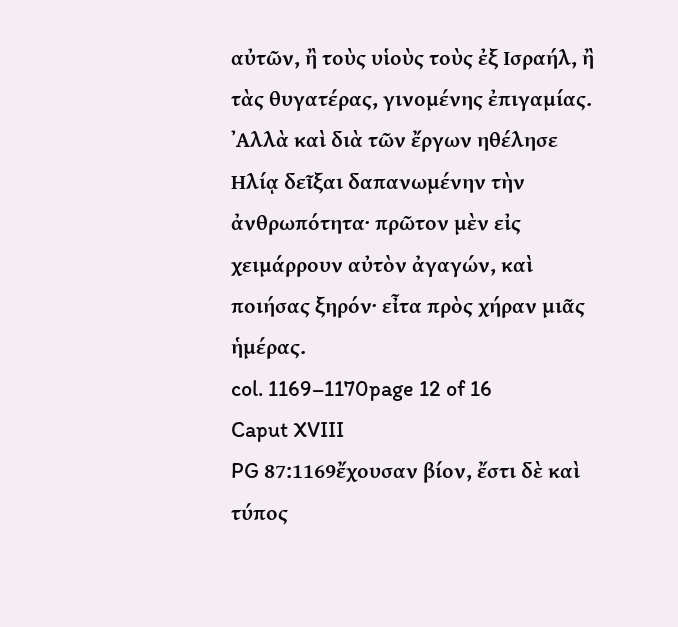αὐτῶν, ἢ τοὺς υἱοὺς τοὺς ἐξ Ισραήλ, ἢ τὰς θυγατέρας, γινομένης ἐπιγαμίας. ᾿Αλλὰ καὶ διὰ τῶν ἔργων ηθέλησε Ηλίᾳ δεῖξαι δαπανωμένην τὴν ἀνθρωπότητα· πρῶτον μὲν εἰς χειμάρρουν αὐτὸν ἀγαγών, καὶ ποιήσας ξηρόν· εἶτα πρὸς χήραν μιᾶς ἡμέρας.
col. 1169–1170page 12 of 16
Caput XVIII
PG 87:1169ἔχουσαν βίον, ἔστι δὲ καὶ τύπος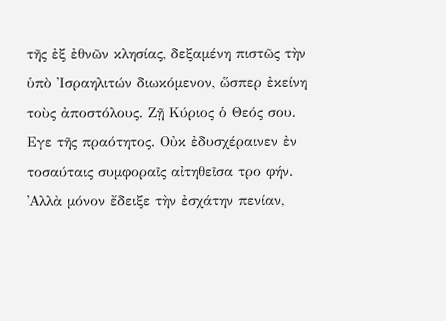τῆς ἐξ ἐθνῶν κλησίας, δεξαμένη πιστῶς τὴν ὑπὸ Ἰσραηλιτών διωκόμενον, ὥσπερ ἐκείνη τοὺς ἀποστόλους. Ζῇ Κύριος ὁ Θεός σου. Εγε τῆς πραότητος. Οὐκ ἐδυσχέραινεν ἐν τοσαύταις συμφοραῖς αἰτηθεῖσα τρο φήν. ᾿Αλλὰ μόνον ἔδειξε τὴν ἐσχάτην πενίαν,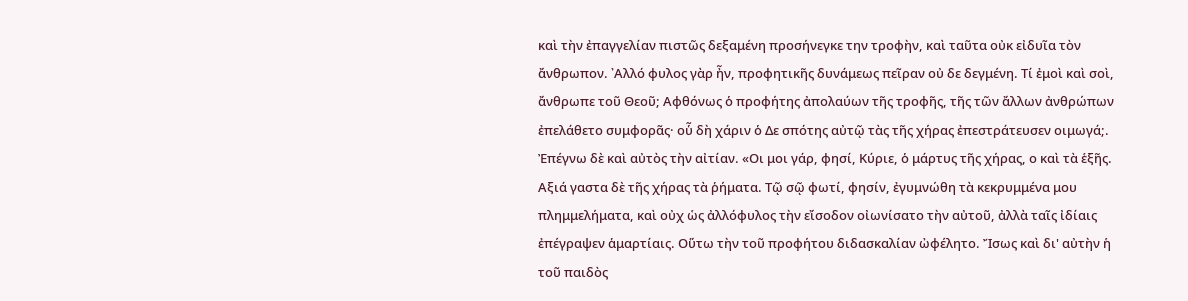καὶ τὴν ἐπαγγελίαν πιστῶς δεξαμένη προσήνεγκε την τροφὴν, καὶ ταῦτα οὐκ εἰδυῖα τὸν ἄνθρωπον. ᾿Αλλό φυλος γὰρ ἦν, προφητικῆς δυνάμεως πεῖραν οὐ δε δεγμένη. Τί ἐμοὶ καὶ σοὶ, ἄνθρωπε τοῦ Θεοῦ; Αφθόνως ὁ προφήτης ἀπολαύων τῆς τροφῆς, τῆς τῶν ἄλλων ἀνθρώπων ἐπελάθετο συμφορᾶς· οὗ δὴ χάριν ὁ Δε σπότης αὐτῷ τὰς τῆς χήρας ἐπεστράτευσεν οιμωγά;. Ἐπέγνω δὲ καὶ αὐτὸς τὴν αἰτίαν. «Οι μοι γάρ, φησί, Κύριε, ὁ μάρτυς τῆς χήρας, ο καὶ τὰ ἑξῆς. Αξιά γαστα δὲ τῆς χήρας τὰ ῥήματα. Τῷ σῷ φωτί, φησίν, ἐγυμνώθη τὰ κεκρυμμένα μου πλημμελήματα, καὶ οὐχ ὡς ἀλλόφυλος τὴν εἴσοδον οἰωνίσατο τὴν αὐτοῦ, ἀλλὰ ταῖς ἰδίαις ἐπέγραψεν ἁμαρτίαις. Οὕτω τὴν τοῦ προφήτου διδασκαλίαν ὠφέλητο. Ἴσως καὶ δι' αὐτὴν ἡ τοῦ παιδὸς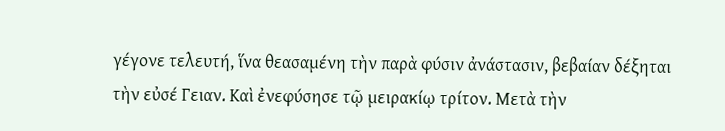γέγονε τελευτή, ἵνα θεασαμένη τὴν παρὰ φύσιν ἀνάστασιν, βεβαίαν δέξηται τὴν εὐσέ Γειαν. Καὶ ἐνεφύσησε τῷ μειρακίῳ τρίτον. Μετὰ τὴν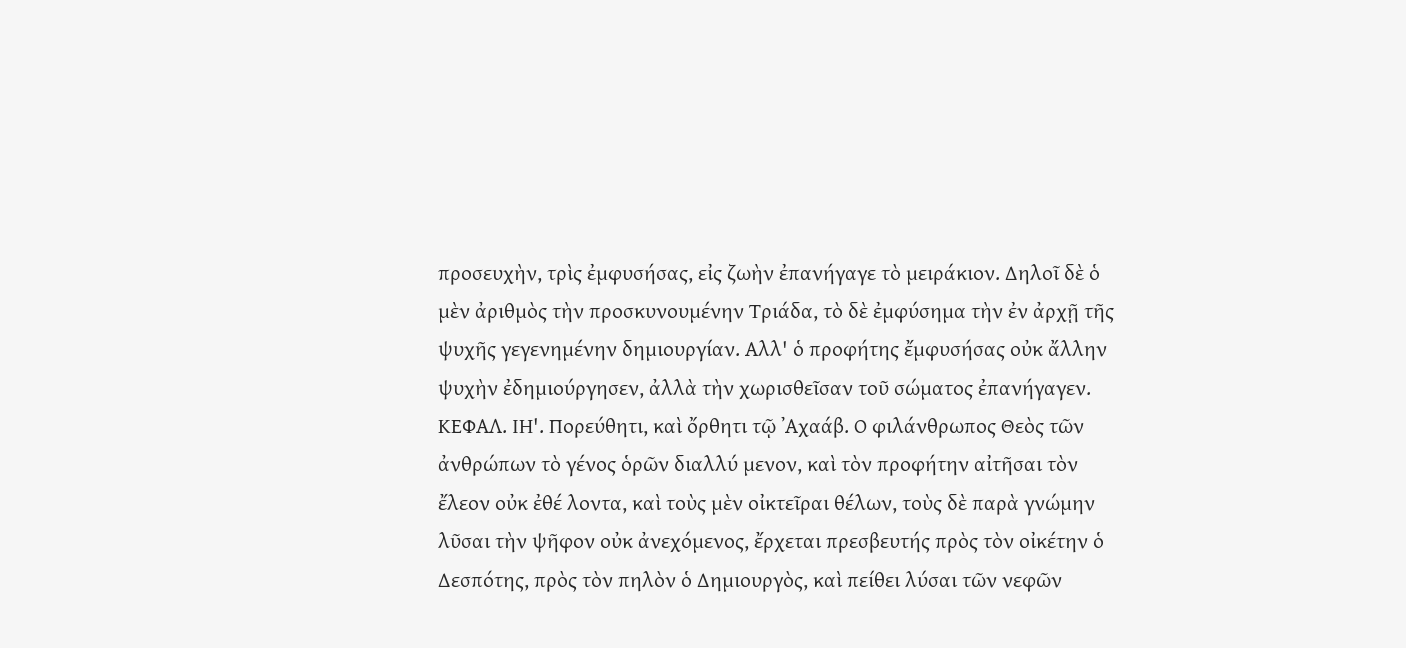προσευχὴν, τρὶς ἐμφυσήσας, εἰς ζωὴν ἐπανήγαγε τὸ μειράκιον. Δηλοῖ δὲ ὁ μὲν ἀριθμὸς τὴν προσκυνουμένην Τριάδα, τὸ δὲ ἐμφύσημα τὴν ἐν ἀρχῇ τῆς ψυχῆς γεγενημένην δημιουργίαν. Αλλ' ὁ προφήτης ἔμφυσήσας οὐκ ἄλλην ψυχὴν ἐδημιούργησεν, ἀλλὰ τὴν χωρισθεῖσαν τοῦ σώματος ἐπανήγαγεν. ΚΕΦΑΛ. ΙΗ'. Πορεύθητι, καὶ ὄρθητι τῷ ᾿Αχαάβ. Ο φιλάνθρωπος Θεὸς τῶν ἀνθρώπων τὸ γένος ὁρῶν διαλλύ μενον, καὶ τὸν προφήτην αἰτῆσαι τὸν ἔλεον οὐκ ἐθέ λοντα, καὶ τοὺς μὲν οἰκτεῖραι θέλων, τοὺς δὲ παρὰ γνώμην λῦσαι τὴν ψῆφον οὐκ ἀνεχόμενος, ἔρχεται πρεσβευτής πρὸς τὸν οἰκέτην ὁ Δεσπότης, πρὸς τὸν πηλὸν ὁ Δημιουργὸς, καὶ πείθει λύσαι τῶν νεφῶν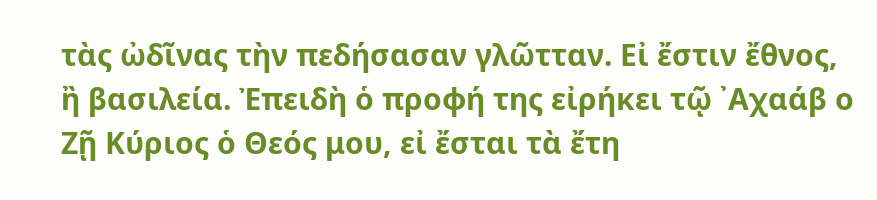τὰς ὠδῖνας τὴν πεδήσασαν γλῶτταν. Εἰ ἔστιν ἔθνος, ἢ βασιλεία. Ἐπειδὴ ὁ προφή της εἰρήκει τῷ ᾿Αχαάβ ο Ζῇ Κύριος ὁ Θεός μου, εἰ ἔσται τὰ ἔτη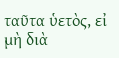ταῦτα ὑετὸς, εἰ μὴ διὰ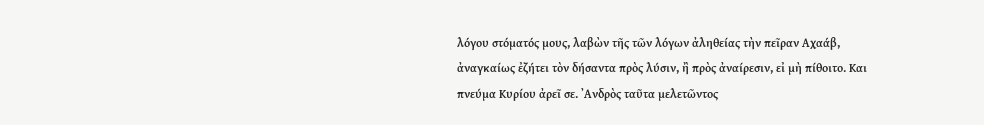λόγου στόματός μους, λαβὼν τῆς τῶν λόγων ἀληθείας τὴν πεῖραν Αχαάβ, ἀναγκαίως ἐζήτει τὸν δήσαντα πρὸς λύσιν, ἢ πρὸς ἀναίρεσιν, εἰ μὴ πίθοιτο. Και πνεύμα Κυρίου ἀρεῖ σε. ᾿Ανδρὸς ταῦτα μελετῶντος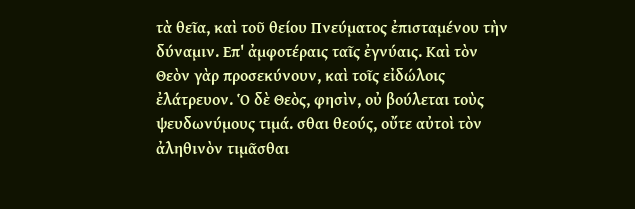τὰ θεῖα, καὶ τοῦ θείου Πνεύματος ἐπισταμένου τὴν δύναμιν. Επ' ἀμφοτέραις ταῖς ἐγνύαις. Καὶ τὸν Θεὸν γὰρ προσεκύνουν, καὶ τοῖς εἰδώλοις ἐλάτρευον. Ὁ δὲ Θεὸς, φησὶν, οὐ βούλεται τοὺς ψευδωνύμους τιμά. σθαι θεούς, οὔτε αὐτοὶ τὸν ἀληθινὸν τιμᾶσθαι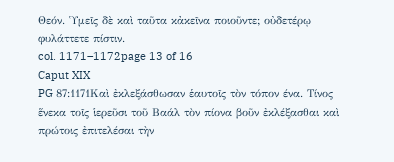Θεόν. Ὑμεῖς δὲ καὶ ταῦτα κἀκεῖνα ποιοῦντε; οὐδετέρῳ φυλάττετε πίστιν.
col. 1171–1172page 13 of 16
Caput XIX
PG 87:1171Καὶ ἐκλεξάσθωσαν ἑαυτοῖς τὸν τόπον ένα. Τίνος ἕνεκα τοῖς ἱερεῦσι τοῦ Βαάλ τὸν πίονα βοῦν ἐκλέξασθαι καὶ πρώτοις ἐπιτελέσαι τὴν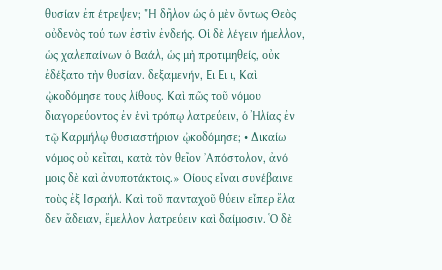θυσίαν ἐπ έτρεψεν; "Η δῆλον ὡς ὁ μὲν ὄντως Θεὸς οὐδενὸς τού των ἐστὶν ἐνδεής. Οἱ δὲ λέγειν ήμελλον, ὡς χαλεπαίνων ὁ Βαάλ, ὡς μὴ προτιμηθείς, οὐκ ἐδέξατο τὴν θυσίαν. δεξαμενήν, Ει Ει ι, Καὶ ᾠκοδόμησε τους λίθους. Καὶ πῶς τοῦ νόμου διαγορεύοντος ἐν ἑνὶ τρόπῳ λατρεύειν, ὁ Ἠλίας ἐν τῷ Καρμήλῳ θυσιαστήριον ᾠκοδόμησε; • Δικαίω νόμος οὐ κεῖται, κατὰ τὸν θεῖον ᾿Απόστολον, ἀνό μοις δὲ καὶ ἀνυποτάκτοις.» Οίους εἶναι συνέβαινε τοὺς ἐξ Ισραήλ. Καὶ τοῦ πανταχοῦ θύειν εἶπερ ἔλα δεν ἄδειαν, ἔμελλον λατρεύειν καὶ δαίμοσιν. Ὁ δὲ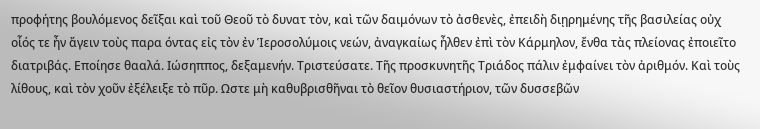προφήτης βουλόμενος δεῖξαι καὶ τοῦ Θεοῦ τὸ δυνατ τὸν, καὶ τῶν δαιμόνων τὸ ἀσθενὲς, ἐπειδὴ διῃρημένης τῆς βασιλείας οὐχ οἷός τε ἦν ἄγειν τοὺς παρα όντας εἰς τὸν ἐν Ἱεροσολύμοις νεών, ἀναγκαίως ἦλθεν ἐπὶ τὸν Κάρμηλον, ἔνθα τὰς πλείονας ἐποιεῖτο διατριβάς. Εποίησε θααλά. Ιώσηππος, δεξαμενήν. Τριστεύσατε. Τῆς προσκυνητῆς Τριάδος πάλιν ἐμφαίνει τὸν ἀριθμόν. Καὶ τοὺς λίθους, καὶ τὸν χοῦν ἐξέλειξε τὸ πῦρ. Ωστε μὴ καθυβρισθῆναι τὸ θεῖον θυσιαστήριον, τῶν δυσσεβῶν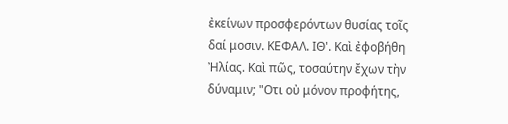ἐκείνων προσφερόντων θυσίας τοῖς δαί μοσιν. ΚΕΦΑΛ. ΙΘ'. Καὶ ἐφοβήθη Ἠλίας. Καὶ πῶς, τοσαύτην ἔχων τὴν δύναμιν; "Οτι οὐ μόνον προφήτης,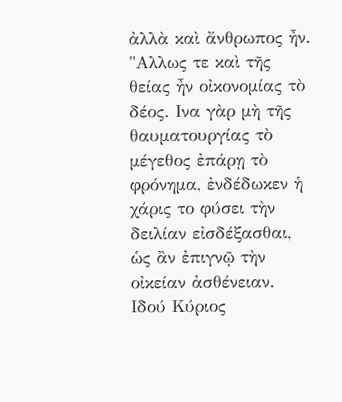ἀλλὰ καὶ ἄνθρωπος ἦν. "Αλλως τε καὶ τῆς θείας ἦν οἰκονομίας τὸ δέος. Ινα γὰρ μὴ τῆς θαυματουργίας τὸ μέγεθος ἐπάρῃ τὸ φρόνημα, ἐνδέδωκεν ἡ χάρις το φύσει τὴν δειλίαν εἰσδέξασθαι, ὡς ἂν ἐπιγνῷ τὴν οἰκείαν ἀσθένειαν. Ιδού Κύριος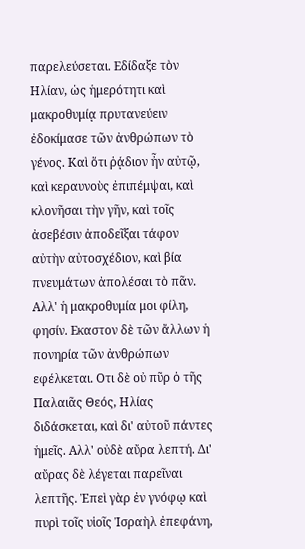παρελεύσεται. Εδίδαξε τὸν Ηλίαν, ὡς ἡμερότητι καὶ μακροθυμίᾳ πρυτανεύειν ἐδοκίμασε τῶν ἀνθρώπων τὸ γένος. Καὶ ὅτι ῥᾴδιον ἦν αὐτῷ, καὶ κεραυνοὺς ἐπιπέμψαι, καὶ κλονῆσαι τὴν γῆν, καὶ τοῖς ἀσεβέσιν ἀποδεῖξαι τάφον αὐτὴν αὐτοσχέδιον, καὶ βία πνευμάτων ἀπολέσαι τὸ πᾶν. Αλλ' ἡ μακροθυμία μοι φίλη, φησίν. Εκαστον δὲ τῶν ἄλλων ἡ πονηρία τῶν ἀνθρώπων εφέλκεται. Οτι δὲ οὐ πῦρ ὁ τῆς Παλαιᾶς Θεός, Ηλίας διδάσκεται, καὶ δι' αὐτοῦ πάντες ἡμεῖς. Αλλ' οὐδὲ αὔρα λεπτή. Δι' αὔρας δὲ λέγεται παρεῖναι λεπτῆς. Ἐπεὶ γὰρ ἐν γνόφῳ καὶ πυρὶ τοῖς υἱοῖς Ἰσραὴλ ἐπεφάνη,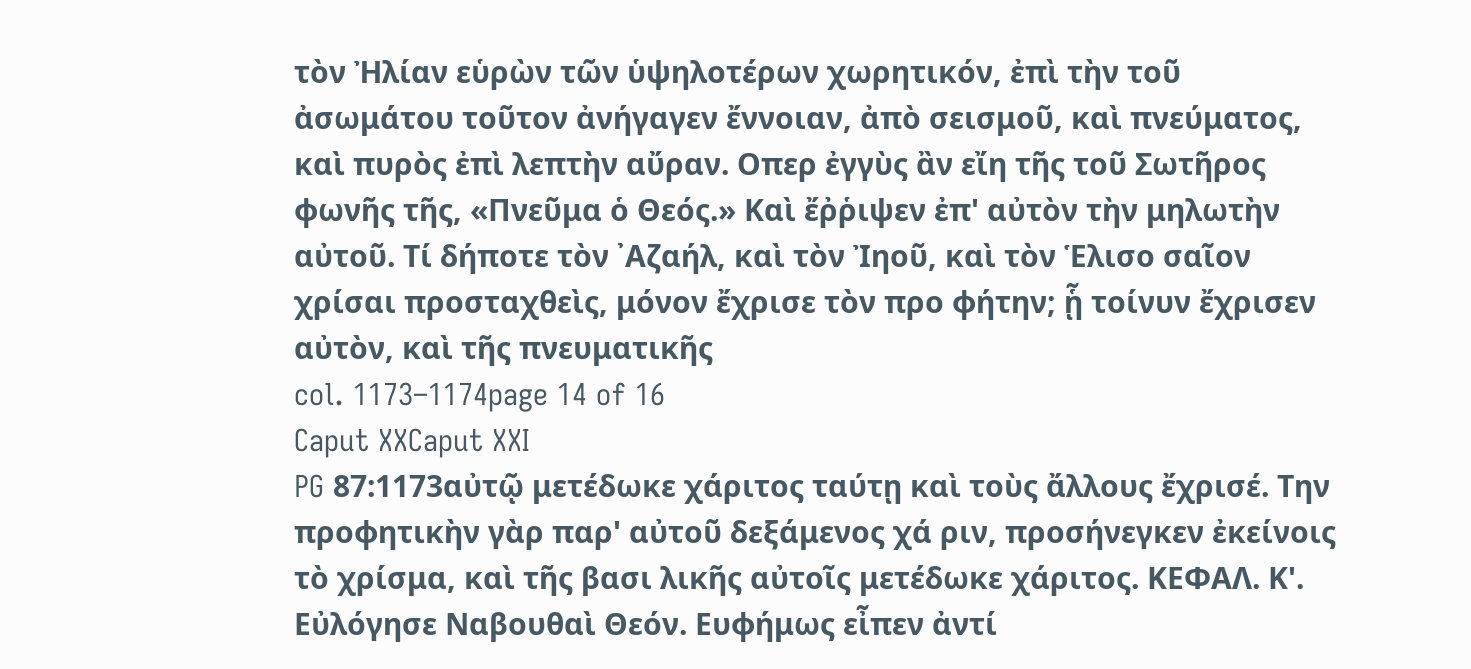τὸν Ἠλίαν εὑρὼν τῶν ὑψηλοτέρων χωρητικόν, ἐπὶ τὴν τοῦ ἀσωμάτου τοῦτον ἀνήγαγεν ἔννοιαν, ἀπὸ σεισμοῦ, καὶ πνεύματος, καὶ πυρὸς ἐπὶ λεπτὴν αὔραν. Οπερ ἐγγὺς ἂν εἴη τῆς τοῦ Σωτῆρος φωνῆς τῆς, «Πνεῦμα ὁ Θεός.» Καὶ ἔῤῥιψεν ἐπ' αὐτὸν τὴν μηλωτὴν αὐτοῦ. Τί δήποτε τὸν ᾿Αζαήλ, καὶ τὸν Ἰηοῦ, καὶ τὸν Ἑλισο σαῖον χρίσαι προσταχθεὶς, μόνον ἔχρισε τὸν προ φήτην; ᾗ τοίνυν ἔχρισεν αὐτὸν, καὶ τῆς πνευματικῆς
col. 1173–1174page 14 of 16
Caput XXCaput XXI
PG 87:1173αὐτῷ μετέδωκε χάριτος ταύτῃ καὶ τοὺς ἄλλους ἔχρισέ. Την προφητικὴν γὰρ παρ' αὐτοῦ δεξάμενος χά ριν, προσήνεγκεν ἐκείνοις τὸ χρίσμα, καὶ τῆς βασι λικῆς αὐτοῖς μετέδωκε χάριτος. ΚΕΦΑΛ. Κ'. Εὐλόγησε Ναβουθαὶ Θεόν. Ευφήμως εἶπεν ἀντί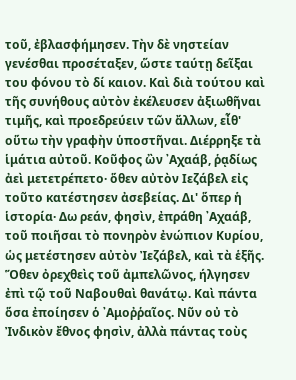τοῦ, ἐβλασφήμησεν. Τὴν δὲ νηστείαν γενέσθαι προσέταξεν, ὥστε ταύτῃ δεῖξαι του φόνου τὸ δί καιον. Καὶ διὰ τούτου καὶ τῆς συνήθους αὐτὸν ἐκέλευσεν ἀξιωθῆναι τιμῆς, καὶ προεδρεύειν τῶν ἄλλων, εἶθ' οὕτω τὴν γραφὴν ὑποστῆναι. Διέρρηξε τὰ ἱμάτια αὐτοῦ. Κοῦφος ὢν ᾿Αχαάβ, ῥᾳδίως ἀεὶ μετετρέπετο· ὅθεν αὐτὸν Ιεζάβελ εἰς τοῦτο κατέστησεν ἀσεβείας. Δι' ὅπερ ἡ ἱστορία· Δω ρεάν, φησὶν, ἐπράθη ᾿Αχαάβ, τοῦ ποιῆσαι τὸ πονηρὸν ἐνώπιον Κυρίου, ὡς μετέστησεν αὐτὸν Ἰεζάβελ, καὶ τὰ ἑξῆς. Ὅθεν ὀρεχθεὶς τοῦ ἀμπελῶνος, ήλγησεν ἐπὶ τῷ τοῦ Ναβουθαὶ θανάτῳ. Καὶ πάντα ὅσα ἐποίησεν ὁ ᾿Αμοῤῥαῖος. Νῦν οὐ τὸ Ἰνδικὸν ἔθνος φησὶν, ἀλλὰ πάντας τοὺς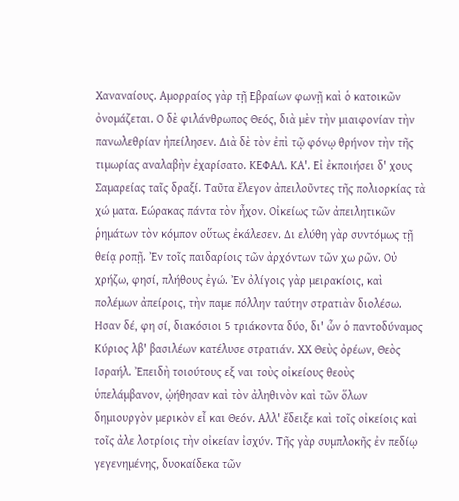Χαναναίους. Αμορραίος γὰρ τῇ Εβραίων φωνῇ καὶ ὁ κατοικῶν ὀνομάζεται. Ο δὲ φιλάνθρωπος Θεός, διὰ μὲν τὴν μιαιφονίαν τὴν πανωλεθρίαν ἠπείλησεν. Διὰ δὲ τὸν ἐπὶ τῷ φόνῳ θρήνον τὴν τῆς τιμωρίας αναλαβὴν ἐχαρίσατο. ΚΕΦΑΛ. ΚΑ'. Εἰ ἐκποιήσει δ' χους Σαμαρείας ταῖς δραξί. Ταῦτα ἔλεγον ἀπειλοῦντες τῆς πολιορκίας τὰ χώ ματα. Εώρακας πάντα τὸν ἦχον. Οἰκείως τῶν ἀπειλητικῶν ῥημάτων τὸν κόμπον οὕτως ἐκάλεσεν. Δι ελύθη γὰρ συντόμως τῇ θείᾳ ροπῇ. Ἐν τοῖς παιδαρίοις τῶν ἀρχόντων τῶν χω ρῶν. Οὐ χρήζω, φησί, πλήθους ἐγώ. Ἐν ὀλίγοις γὰρ μειρακίοις, καὶ πολέμων ἀπείροις, τὴν παμε πόλλην ταύτην στρατιὰν διολέσω. Ησαν δέ, φη σί, διακόσιοι 5 τριάκοντα δύο, δι' ὧν ὁ παντοδύναμος Κύριος λβ' βασιλέων κατέλυσε στρατιάν. ΧΧ Θεὺς ὀρέων, Θεὸς Ισραήλ. Ἐπειδὴ τοιούτους εξ ναι τοὺς οἰκείους θεοὺς ὑπελάμβανον, ᾠήθησαν καὶ τὸν ἀληθινὸν καὶ τῶν ὅλων δημιουργὸν μερικὸν εἶ και Θεόν. Αλλ' ἔδειξε καὶ τοῖς οἰκείοις καὶ τοῖς ἀλε λοτρίοις τὴν οἰκείαν ἰσχύν. Τῆς γὰρ συμπλοκῆς ἐν πεδίῳ γεγενημένης, δυοκαίδεκα τῶν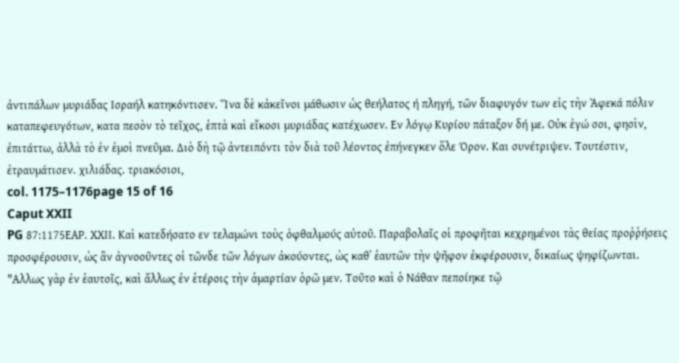ἀντιπάλων μυριάδας Ισραήλ κατηκόντισεν. Ἵνα δὲ κἀκεῖνοι μάθωσιν ὡς θεήλατος ή πληγή, τῶν διαφυγόν των εἰς τὴν Ἀφεκά πόλιν καταπεφευγότων, κατα πεσὸν τὸ τεῖχος, ἑπτὰ καὶ εἴκοσι μυριάδας κατέχωσεν. Εν λόγῳ Κυρίου πάταξον δή με. Οὐκ ἐγώ σοι, φησὶν, ἐπιτάττω, ἀλλὰ τὸ ἐν ἐμοὶ πνεῦμα. Διὸ δὴ τῷ ἀντειπόντι τὸν διὰ τοῦ λέοντος ἐπήνεγκεν ὅλε Όρον. Και συνέτριψεν. Τουτέστιν, ἐτραυμάτισεν. χιλιάδας. τριακόσιοι,
col. 1175–1176page 15 of 16
Caput XXII
PG 87:1175ΕΑΡ. ΧΧΙΙ. Καὶ κατεδήσατο εν τελαμώνι τοὺς ὀφθαλμούς αὐτοῦ. Παραβολαῖς οἱ προφῆται κεχρημένοι τὰς θείας προῤῥήσεις προσφέρουσιν, ὡς ἂν ἀγνοοῦντες οἱ τῶνδε τῶν λόγων ἀκούοντες, ὡς καθ᾿ ἑαυτῶν τὴν ψῆφον ἐκφέρουσιν, δικαίως ψηφίζωνται. "Αλλως γὰρ ἐν ἑαυτοῖς, καὶ ἄλλως ἐν ἑτέροις τὴν ἁμαρτίαν ὁρῶ μεν. Τοῦτο καὶ ὁ Νάθαν πεποίηκε τῷ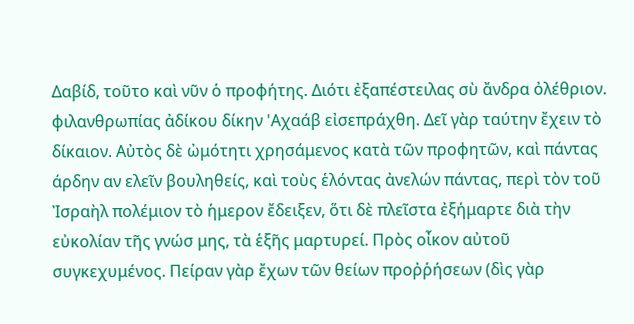Δαβίδ, τοῦτο καὶ νῦν ὁ προφήτης. Διότι ἐξαπέστειλας σὺ ἄνδρα ὀλέθριον. φιλανθρωπίας ἀδίκου δίκην 'Αχαάβ εἰσεπράχθη. Δεῖ γὰρ ταύτην ἔχειν τὸ δίκαιον. Αὐτὸς δὲ ὠμότητι χρησάμενος κατὰ τῶν προφητῶν, καὶ πάντας άρδην αν ελεῖν βουληθείς, καὶ τοὺς ἑλόντας ἀνελών πάντας, περὶ τὸν τοῦ Ἰσραὴλ πολέμιον τὸ ἡμερον ἔδειξεν, ὅτι δὲ πλεῖστα ἐξήμαρτε διὰ τὴν εὐκολίαν τῆς γνώσ μης, τὰ ἑξῆς μαρτυρεί. Πρὸς οἶκον αὐτοῦ συγκεχυμένος. Πείραν γὰρ ἔχων τῶν θείων προῤῥήσεων (δὶς γὰρ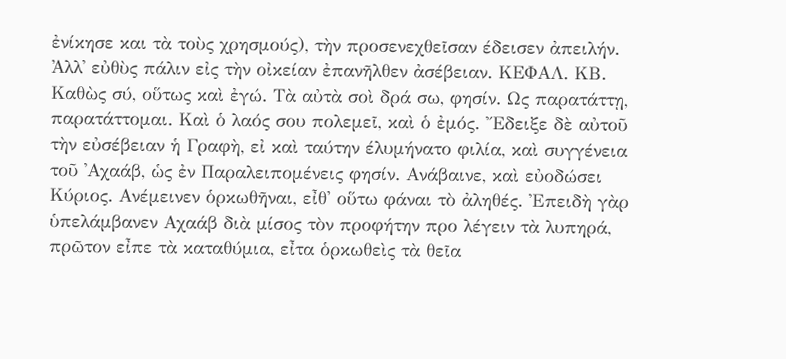ἐνίκησε και τὰ τοὺς χρησμούς), τὴν προσενεχθεῖσαν έδεισεν ἀπειλήν. Ἀλλ᾿ εὐθὺς πάλιν εἰς τὴν οἰκείαν ἐπανῆλθεν ἀσέβειαν. ΚΕΦΑΛ. ΚΒ. Καθὼς σύ, οὕτως καὶ ἐγώ. Τὰ αὐτὰ σοὶ δρά σω, φησίν. Ως παρατάττῃ, παρατάττομαι. Καὶ ὁ λαός σου πολεμεῖ, καὶ ὁ ἐμός. Ἔδειξε δὲ αὐτοῦ τὴν εὐσέβειαν ἡ Γραφὴ, εἰ καὶ ταύτην έλυμήνατο φιλία, καὶ συγγένεια τοῦ ᾿Αχαάβ, ὡς ἐν Παραλειπομένεις φησίν. Ανάβαινε, καὶ εὐοδώσει Κύριος. Ανέμεινεν ὁρκωθῆναι, εἶθ' οὕτω φάναι τὸ ἀληθές. Ἐπειδὴ γὰρ ὑπελάμβανεν Αχαάβ διὰ μίσος τὸν προφήτην προ λέγειν τὰ λυπηρά, πρῶτον εἶπε τὰ καταθύμια, εἶτα ὁρκωθεὶς τὰ θεῖα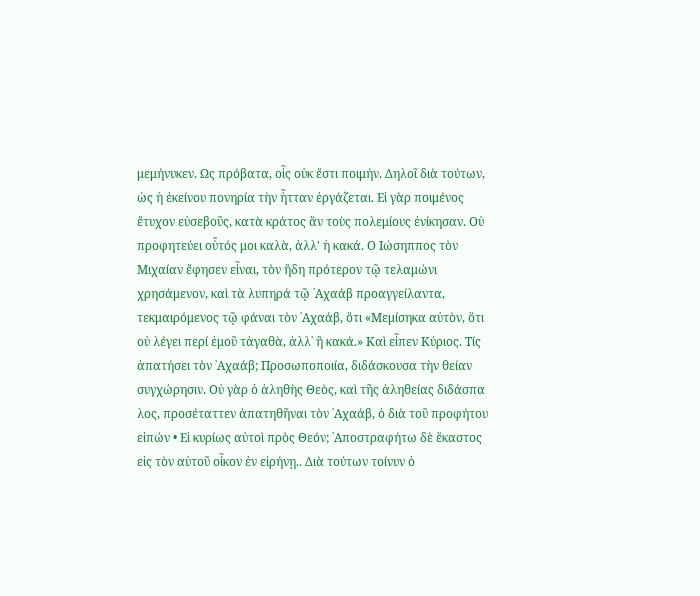μεμήνυκεν. Ως πρόβατα, οἷς οὐκ ἔστι ποιμήν. Δηλοῖ διὰ τούτων, ὡς ἡ ἐκείνου πονηρία τὴν ἧτταν ἐργάζεται. Εἰ γὰρ ποιμένος ἔτυχον εὐσεβοῦς, κατὰ κράτος ἂν τοὺς πολεμίους ἐνίκησαν. Οὐ προφητεύει οὗτός μοι καλὰ, ἀλλ' ἡ κακά. Ο Ιώσηππος τὸν Μιχαίαν ἔφησεν εἶναι, τὸν ἤδη πρότερον τῷ τελαμώνι χρησάμενον, καὶ τὰ λυπηρά τῷ ᾿Αχαάβ προαγγείλαντα, τεκμαιρόμενος τῷ φάναι τὸν ᾿Αχαάβ, ὅτι «Μεμίσηκα αὐτὸν, ὅτι οὐ λέγει περί ἐμοῦ τἀγαθὰ, ἀλλ᾽ ἢ κακά.» Καὶ εἶπεν Κύριος. Τίς ἀπατήσει τὸν ᾿Αχαάβ; Προσωποποιία, διδάσκουσα τὴν θείαν συγχώρησιν. Οὐ γὰρ ὁ ἀληθὴς Θεὸς, καὶ τῆς ἀληθείας διδάσπα λος, προσέταττεν ἀπατηθῆναι τὸν ᾿Αχαάβ, ὁ διὰ τοῦ προφήτου εἰπών • Εἰ κυρίως αὐτοὶ πρὸς Θεόν; ᾿Αποστραφήτω δὲ ἕκαστος εἰς τὸν αὐτοῦ οἶκον ἐν εἰρήνῃ.. Διὰ τούτων τοίνυν ὁ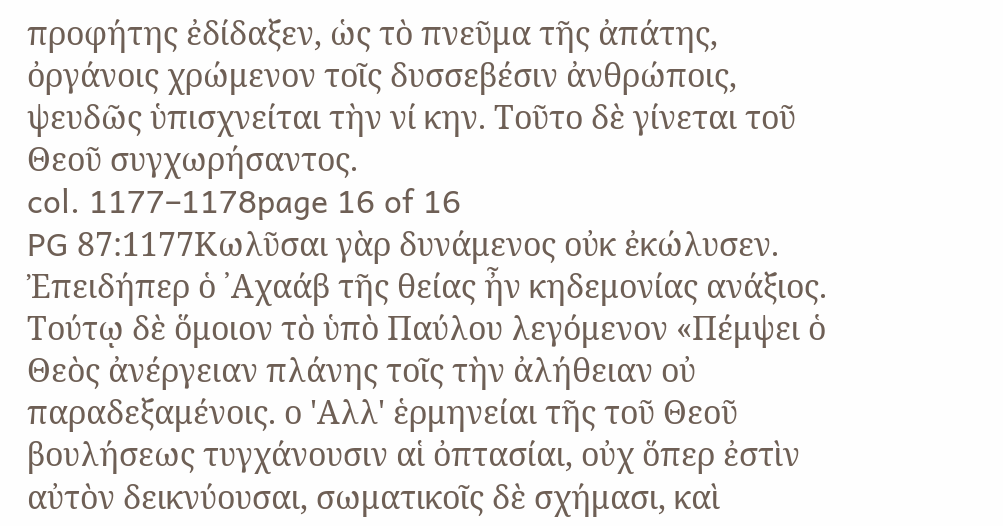προφήτης ἐδίδαξεν, ὡς τὸ πνεῦμα τῆς ἀπάτης, ὀργάνοις χρώμενον τοῖς δυσσεβέσιν ἀνθρώποις, ψευδῶς ὑπισχνείται τὴν νί κην. Τοῦτο δὲ γίνεται τοῦ Θεοῦ συγχωρήσαντος.
col. 1177–1178page 16 of 16
PG 87:1177Κωλῦσαι γὰρ δυνάμενος οὐκ ἐκώλυσεν. Ἐπειδήπερ ὁ ᾿Αχαάβ τῆς θείας ἦν κηδεμονίας ανάξιος. Τούτῳ δὲ ὅμοιον τὸ ὑπὸ Παύλου λεγόμενον «Πέμψει ὁ Θεὸς ἀνέργειαν πλάνης τοῖς τὴν ἀλήθειαν οὐ παραδεξαμένοις. ο 'Αλλ' ἑρμηνείαι τῆς τοῦ Θεοῦ βουλήσεως τυγχάνουσιν αἱ ὀπτασίαι, οὐχ ὅπερ ἐστὶν αὐτὸν δεικνύουσαι, σωματικοῖς δὲ σχήμασι, καὶ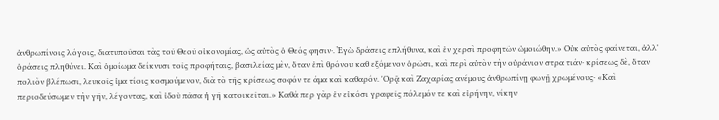ἀνθρωπίνοις λόγοις, διατυποῦσαι τὰς τοῦ Θεοῦ οἰκονομίας, ὡς αὐτὸς ὁ Θεός φησιν·. Ἐγὼ δράσεις επλήθυνα, καὶ ἐν χερσὶ προφητῶν ὠμοιώθην.» Οὐκ αὐτὸς φαίνεται, ἀλλ᾽ ὁράσεις πληθύνει. Καὶ ὁμοίωμα δείκνυσι τοῖς προφήταις, βασιλείας μὲν, ὅταν ἐπὶ θρόνου καθ εξόμενον ὁρῶσι, καὶ περὶ αὐτὸν τὴν οὐράνιον στρα τιάν· κρίσεως δὲ, ὅταν πολιὸν βλέπωσι, λευκοῖς ἱμα τίοις κοσμούμενον, διὰ τὸ τῆς κρίσεως σοφόν τε άμα καὶ καθαρόν. 'Ορᾷ καὶ Ζαχαρίας ανέμους ἀνθρωπίνῃ φωνῇ χρωμένους· «Καὶ περιοδεύσωμεν τὴν γῆν, λέγοντας, καὶ ἰδοὺ πᾶσα ἡ γῆ κατοικεῖται.» Καθά περ γὰρ ἐν εἰκόσι γραφεῖς πόλεμόν τε καὶ εἰρήνην, νίκην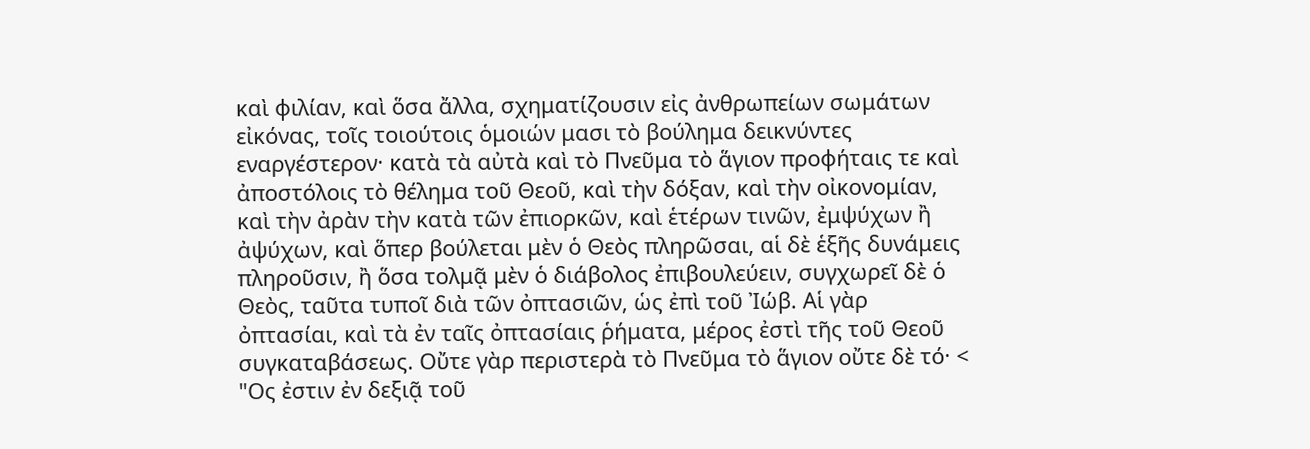καὶ φιλίαν, καὶ ὅσα ἄλλα, σχηματίζουσιν εἰς ἀνθρωπείων σωμάτων εἰκόνας, τοῖς τοιούτοις ὁμοιών μασι τὸ βούλημα δεικνύντες εναργέστερον· κατὰ τὰ αὐτὰ καὶ τὸ Πνεῦμα τὸ ἅγιον προφήταις τε καὶ ἀποστόλοις τὸ θέλημα τοῦ Θεοῦ, καὶ τὴν δόξαν, καὶ τὴν οἰκονομίαν, καὶ τὴν ἀρὰν τὴν κατὰ τῶν ἐπιορκῶν, καὶ ἑτέρων τινῶν, ἐμψύχων ἢ ἀψύχων, καὶ ὅπερ βούλεται μὲν ὁ Θεὸς πληρῶσαι, αἱ δὲ ἑξῆς δυνάμεις πληροῦσιν, ἢ ὅσα τολμᾷ μὲν ὁ διάβολος ἐπιβουλεύειν, συγχωρεῖ δὲ ὁ Θεὸς, ταῦτα τυποῖ διὰ τῶν ὀπτασιῶν, ὡς ἐπὶ τοῦ Ἰώβ. Αἱ γὰρ ὀπτασίαι, καὶ τὰ ἐν ταῖς ὀπτασίαις ῥήματα, μέρος ἐστὶ τῆς τοῦ Θεοῦ συγκαταβάσεως. Οὔτε γὰρ περιστερὰ τὸ Πνεῦμα τὸ ἅγιον οὔτε δὲ τό· < "Ος ἐστιν ἐν δεξιᾷ τοῦ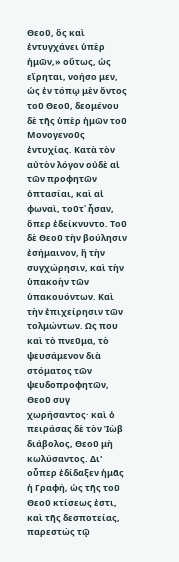Θεοῦ, ὃς καὶ ἐντυγχάνει ὑπὲρ ἡμῶν,» οὕτως, ὡς εἴρηται, νοήσο μεν, ὡς ἐν τόπῳ μὲν ὄντος τοῦ Θεοῦ, δεομένου δὲ τῆς ὑπὲρ ἡμῶν τοῦ Μονογενοῦς ἐντυχίας. Κατὰ τὸν αὐτὸν λόγον οὐδὲ αἱ τῶν προφητῶν ὀπτασίαι, καὶ αἱ φωναὶ, τοῦτ᾽ ἦσαν, ὅπερ ἐδείκνυντο. Τοῦ δὲ Θεοῦ τὴν βούλησιν ἐσήμαινον, ἢ τὴν συγχώρησιν, καὶ τὴν ὑπακοὴν τῶν ὑπακουόντων. Καὶ τὴν ἐπιχείρησιν τῶν τολμώντων. Ως που καὶ τὸ πνεῦμα, τὸ ψευσάμενον διὰ στόματος τῶν ψευδοπροφητῶν, Θεοῦ συγ χωρήσαντος· καὶ ὁ πειράσας δὲ τὸν Ἰὼβ διάβολος, Θεοῦ μὴ κωλύσαντος. Δι' οὗπερ ἐδίδαξεν ἡμᾶς ἡ Γραφή, ὡς τῆς τοῦ Θεοῦ κτίσεως ἐστι, καὶ τῆς δεσποτείας, παρεστώς τῷ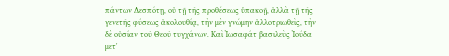πάντων Δεσπότῃ, οὐ τῇ τῆς προθέσεως ὑπακοῇ, ἀλλὰ τῇ τῆς γενετῆς φύσεως ἀκολουθίᾳ, τὴν μὲν γνώμην ἀλλοτριωθεὶς, τὴν δὲ οὐσίαν τοῦ Θεοῦ τυγχάνων. Καὶ Ἰωσαφάτ βασιλεὺς Ἰούδα μετ'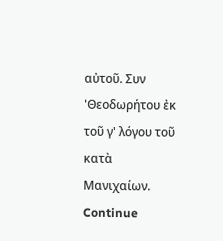αὐτοῦ. Συν 'Θεοδωρήτου ἐκ τοῦ γ' λόγου τοῦ κατὰ Μανιχαίων.
Continue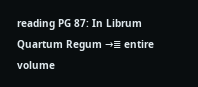reading PG 87: In Librum Quartum Regum →≣ entire volume